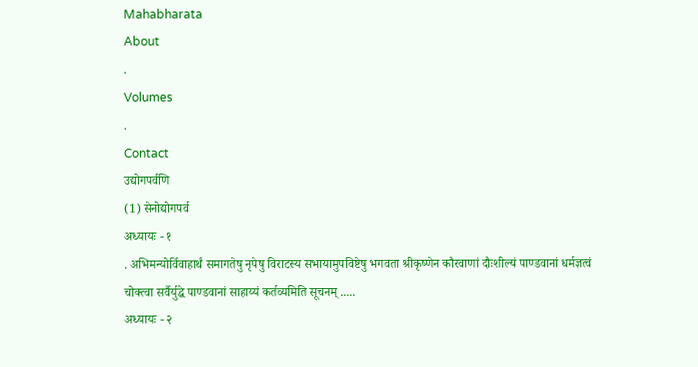Mahabharata
About
.
Volumes
.
Contact
उद्योगपर्वणि
(1) सेनोद्योगपर्व
अध्यायः - १
. अभिमन्योर्विवाहार्थं समागतेषु नृपेषु विराटस्य सभायामुपविष्टेषु भगवता श्रीकृष्णेन कौरवाणां दौःशील्यं पाण्डवानां धर्मज्ञत्वं चोक्त्वा सर्वैर्युद्धे पाण्डवानां साहाय्यं कर्तव्यमिति सूचनम् .....
अध्यायः - २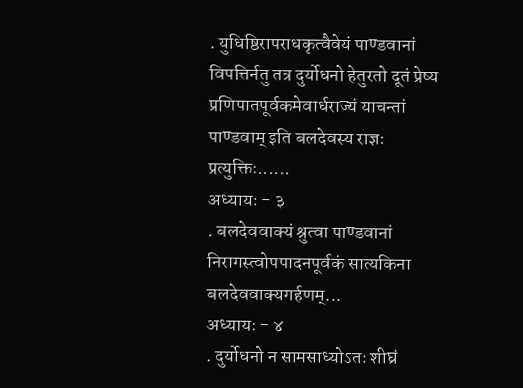. युधिष्ठिरापराधकृत्वैवेयं पाण्डवानां विपत्तिर्नतु तत्र दुर्योधनो हेतुरतो दूतं प्रेष्य प्रणिपातपूर्वकमेवार्धराज्यं याचन्तां पाण्डवाम् इति बलदेवस्य राज्ञः प्रत्युक्तिः......
अध्यायः - ३
. बलदेववाक्यं श्रुत्वा पाण्डवानां निरागस्त्वोपपादनपूर्वकं सात्यकिना बलदेववाक्यगर्हणम्...
अध्यायः - ४
. दुर्योधनो न सामसाध्योऽतः शीघ्रं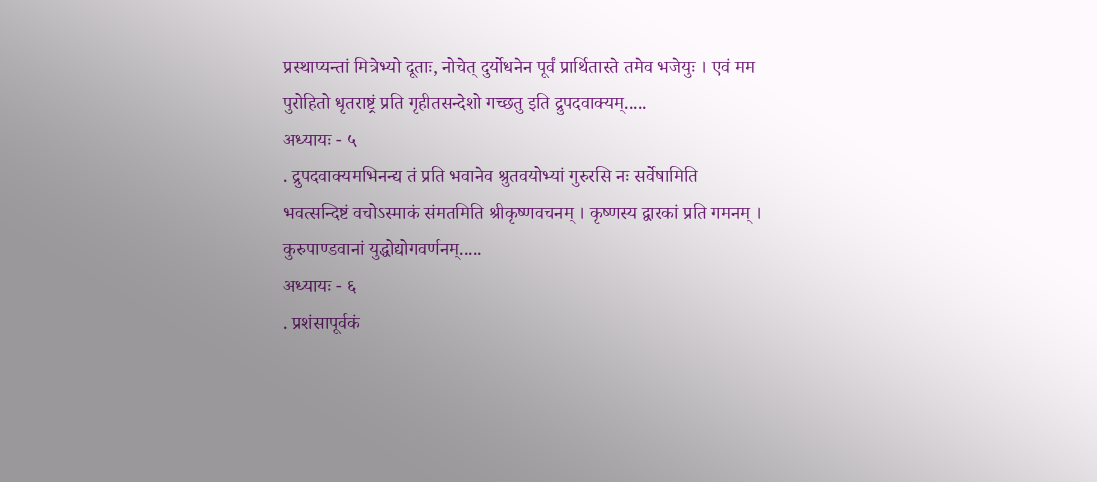प्रस्थाप्यन्तां मित्रेभ्यो दूताः, नोचेत् दुर्योधनेन पूर्वं प्रार्थितास्ते तमेव भजेयुः । एवं मम पुरोहितो धृतराष्ट्रं प्रति गृहीतसन्देशो गच्छतु इति द्रुपदवाक्यम्.....
अध्यायः - ५
. द्रुपदवाक्यमभिनन्द्य तं प्रति भवानेव श्रुतवयोभ्यां गुरुरसि नः सर्वेषामिति भवत्सन्दिष्टं वचोऽस्माकं संमतमिति श्रीकृष्णवचनम् । कृष्णस्य द्वारकां प्रति गमनम् । कुरुपाण्डवानां युद्धोद्योगवर्णनम्.....
अध्यायः - ६
. प्रशंसापूर्वकं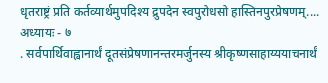धृतराष्ट्रं प्रति कर्तव्यार्थमुपदिश्य द्रुपदेन स्वपुरोधसो हास्तिनपुरप्रेषणम्....
अध्यायः - ७
. सर्वपार्थिवाह्वानार्थं दूतसंप्रेषणानन्तरमर्जुनस्य श्रीकृष्णसाहाय्ययाचनार्थं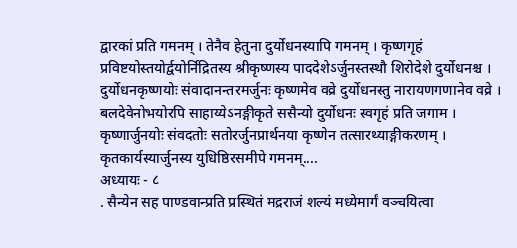द्वारकां प्रति गमनम् । तेनैव हेतुना दुर्योधनस्यापि गमनम् । कृष्णगृहं प्रविष्टयोस्तयोर्द्वयोर्निद्रितस्य श्रीकृष्णस्य पाददेशेऽर्जुनस्तस्थौ शिरोदेशे दुर्योधनश्च । दुर्योधनकृष्णयोः संवादानन्तरमर्जुनः कृष्णमेव वव्रे दुर्योधनस्तु नारायणगणानेव वव्रे । बलदेवेनोभयोरपि साहाय्येऽनङ्गीकृते ससैन्यो दुर्योधनः स्वगृहं प्रति जगाम । कृष्णार्जुनयोः संवदतोः सतोरर्जुनप्रार्थनया कृष्णेन तत्सारथ्याङ्गीकरणम् । कृतकार्यस्यार्जुनस्य युधिष्ठिरसमीपे गमनम्....
अध्यायः - ८
. सैन्येन सह पाण्डवान्प्रति प्रस्थितं मद्रराजं शल्यं मध्येमार्गं वञ्चयित्वा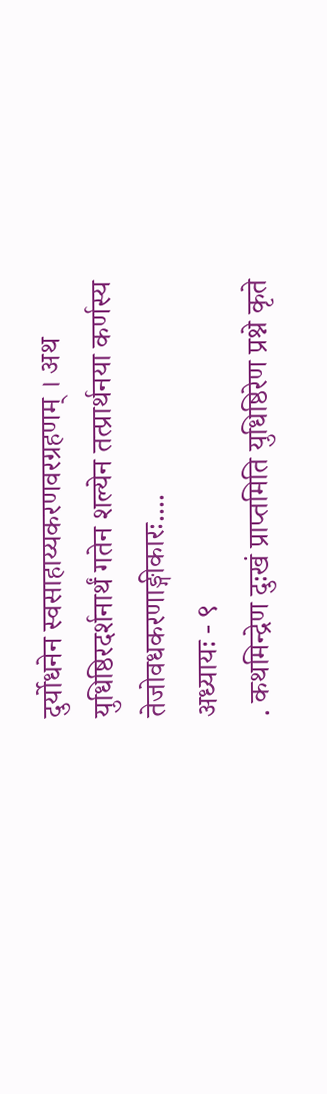दुर्योधनेन स्वसाहाय्यकरणवरग्रहणम् । अथ युधिष्ठिरदर्शनार्थं गतेन शल्येन तत्प्रार्थनया कर्णस्य तेजोवधकरणाङ्गीकारः....
अध्यायः - ९
. कथमिन्द्रेण दुःखं प्राप्तमिति युधिष्ठिरेण प्रश्ने कृते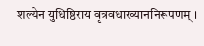शल्येन युधिष्ठिराय वृत्रवधाख्याननिरूपणम् ।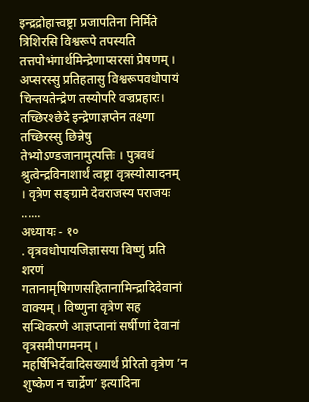इन्द्रद्रोहात्त्वष्ट्रा प्रजापतिना निर्मिते त्रिशिरसि विश्वरूपे तपस्यति तत्तपोभंगार्थमिन्द्रेणाप्सरसां प्रेषणम् । अप्सरस्सु प्रतिहतासु विश्वरूपवधोपायं चिन्तयतेन्द्रेण तस्योपरि वज्रप्रहारः। तच्छिरश्छेदे इन्द्रेणाज्ञप्तेन तक्ष्णा तच्छिरस्सु छिन्नेषु तेभ्योऽण्डजानामुत्पत्तिः । पुत्रवधं श्रुत्वेन्द्रविनाशार्थं त्वष्ट्रा वृत्रस्योत्पादनम् । वृत्रेण सङ्ग्रामे देवराजस्य पराजयः ......
अध्यायः - १०
. वृत्रवधोपायजिज्ञासया विष्णुं प्रति शरणं गतानामृषिगणसहितानामिन्द्रादिदेवानां वाक्यम् । विष्णुना वृत्रेण सह सन्धिकरणे आज्ञप्तानां सर्षीणां देवानां वृत्रसमीपगमनम् । महर्षिभिर्देवादिसख्यार्थं प्रेरितो वृत्रेण ’न शुष्केण न चार्द्रेण’ इत्यादिना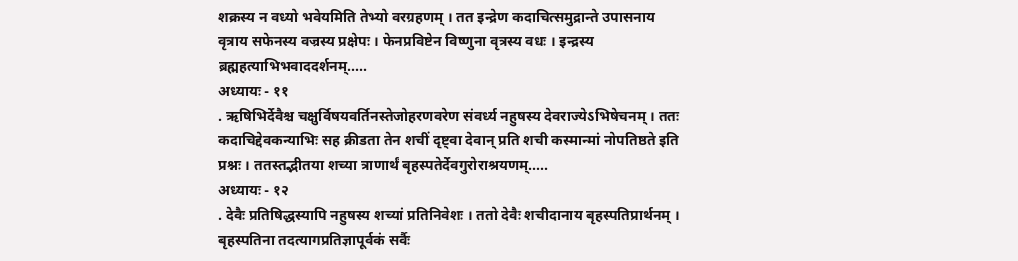शक्रस्य न वध्यो भवेयमिति तेभ्यो वरग्रहणम् । तत इन्द्रेण कदाचित्समुद्रान्ते उपासनाय वृत्राय सफेनस्य वज्रस्य प्रक्षेपः । फेनप्रविष्टेन विष्णुना वृत्रस्य वधः । इन्द्रस्य ब्रह्महत्याभिभवाददर्शनम्.....
अध्यायः - ११
. ऋषिभिर्देवैश्च चक्षुर्विषयवर्तिनस्तेजोहरणवरेण संवर्ध्य नहुषस्य देवराज्येऽभिषेचनम् । ततः कदाचिद्देवकन्याभिः सह क्रीडता तेन शचीं दृष्ट्वा देवान् प्रति शची कस्मान्मां नोपतिष्ठते इति प्रश्नः । ततस्तद्भीतया शच्या त्राणार्थं बृहस्पतेर्देवगुरोराश्रयणम्.....
अध्यायः - १२
. देवैः प्रतिषिद्धस्यापि नहुषस्य शच्यां प्रतिनिवेशः । ततो देवैः शचीदानाय बृहस्पतिप्रार्थनम् । बृहस्पतिना तदत्यागप्रतिज्ञापूर्वकं सर्वैः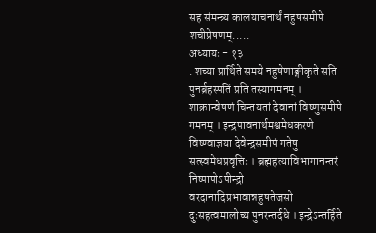सह संमन्त्र्य कालयाचनार्थं नहुषसमीपे शचीप्रेषणम्.....
अध्यायः - १३
. शच्या प्रार्थिते समये नहुषेणाङ्गीकृते सति पुनर्ब्रहस्पतिं प्रति तस्यागमनम् । शाक्रान्वेषणं चिन्तयतां देवानां विष्णुसमीपे गमनम् । इन्द्रपावनार्थमश्वमेधकरणे विष्ण्वाज्ञया देवेन्द्रसमीपं गतेषु सत्स्वमेधप्रवृत्तिः । ब्रह्महत्याविभागानन्तरं निष्पापोऽपीन्द्रो वरदानादिप्रभावान्नहुषतेजसो दुःसहत्वमालोच्य पुनरन्तर्दधे । इन्द्रेऽन्तर्हिते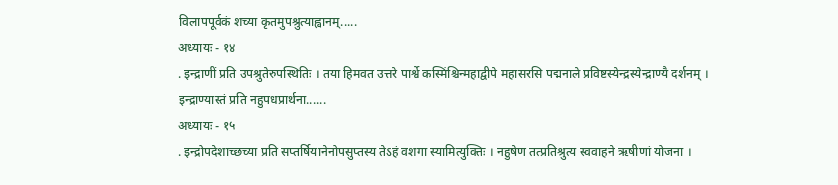विलापपूर्वकं शच्या कृतमुपश्रुत्याह्वानम्.....
अध्यायः - १४
. इन्द्राणीं प्रति उपश्रुतेरुपस्थितिः । तया हिमवत उत्तरे पार्श्वे कस्मिंश्चिन्महाद्वीपे महासरसि पद्मनाले प्रविष्टस्येन्द्रस्येन्द्राण्यै दर्शनम् । इन्द्राण्यास्तं प्रति नहुपधप्रार्थना......
अध्यायः - १५
. इन्द्रोपदेशाच्छच्या प्रति सप्तर्षियानेनोपसुप्तस्य तेऽहं वशगा स्यामित्युक्तिः । नहुषेण तत्प्रतिश्रुत्य स्ववाहने ऋषीणां योजना ।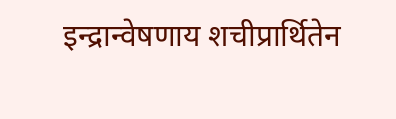इन्द्रान्वेषणाय शचीप्रार्थितेन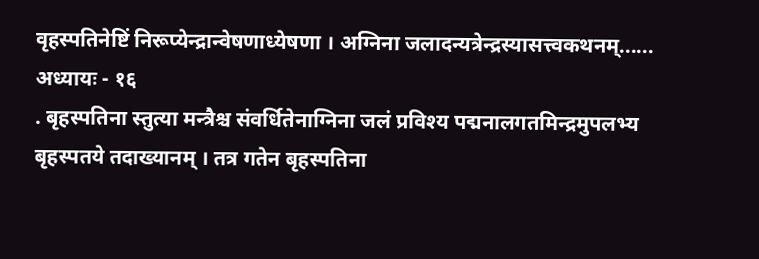वृहस्पतिनेष्टिं निरूप्येन्द्रान्वेषणाध्येषणा । अग्निना जलादन्यत्रेन्द्रस्यासत्त्वकथनम्......
अध्यायः - १६
. बृहस्पतिना स्तुत्या मन्त्रैश्च संवर्धितेनाग्निना जलं प्रविश्य पद्मनालगतमिन्द्रमुपलभ्य बृहस्पतये तदाख्यानम् । तत्र गतेन बृहस्पतिना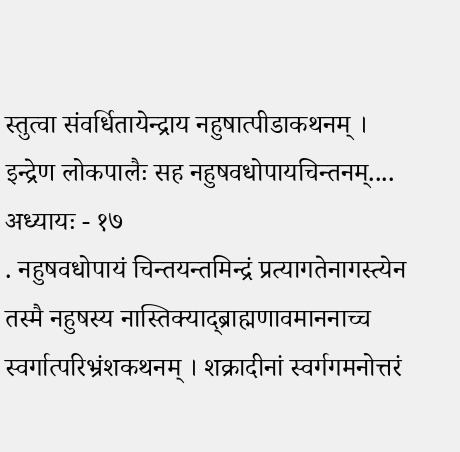स्तुत्वा संवर्धितायेन्द्राय नहुषात्पीडाकथनम् । इन्द्रेण लोकपालैः सह नहुषवधोपायचिन्तनम्....
अध्यायः - १७
. नहुषवधोपायं चिन्तयन्तमिन्द्रं प्रत्यागतेनागस्त्येन तस्मै नहुषस्य नास्तिक्याद्ब्राह्मणावमाननाच्च स्वर्गात्परिभ्रंशकथनम् । शक्रादीनां स्वर्गगमनोत्तरं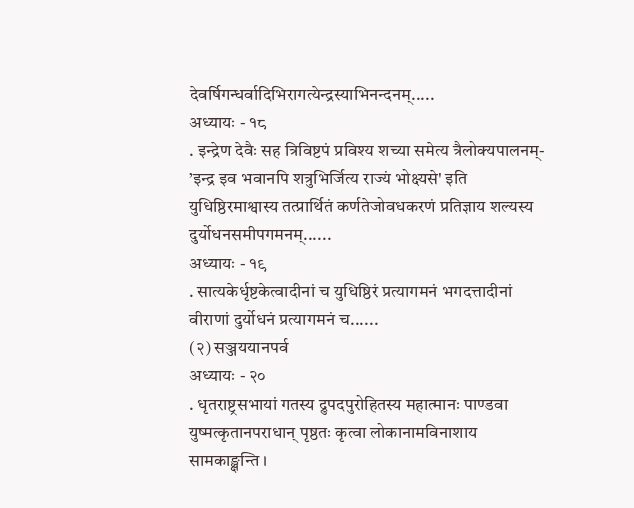देवर्षिगन्धर्वादिभिरागत्येन्द्रस्याभिनन्दनम्.....
अध्यायः - १८
. इन्द्रेण देवैः सह त्रिविष्टपं प्रविश्य शच्या समेत्य त्रैलोक्यपालनम्- ’इन्द्र इव भवानपि शत्रुभिर्जित्य राज्यं भोक्ष्यसे' इति युधिष्ठिरमाश्वास्य तत्प्रार्थितं कर्णतेजोवधकरणं प्रतिज्ञाय शल्यस्य दुर्योधनसमीपगमनम्......
अध्यायः - १९
. सात्यकेर्धृष्टकेत्वादीनां च युधिष्ठिरं प्रत्यागमनं भगदत्तादीनां वीराणां दुर्योधनं प्रत्यागमनं च......
(२) सञ्जययानपर्व
अध्यायः - २०
. धृतराष्ट्रसभायां गतस्य द्रुपदपुरोहितस्य महात्मानः पाण्डवा युष्मत्कृतानपराधान् पृष्ठतः कृत्वा लोकानामविनाशाय सामकाङ्क्षन्ति ।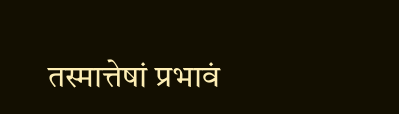तस्मात्तेषां प्रभावं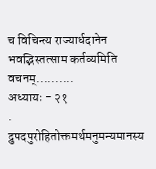च विचिन्त्य राज्यार्धदानेन भवद्भिस्तत्साम कर्तव्यमिति वचनम्..........
अध्यायः - २१
. द्रुपदपुरोहितोक्तमर्थमनुमन्यमानस्य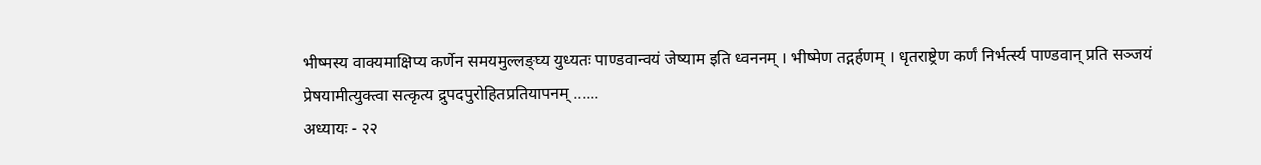भीष्मस्य वाक्यमाक्षिप्य कर्णेन समयमुल्लङ्घ्य युध्यतः पाण्डवान्वयं जेष्याम इति ध्वननम् । भीष्मेण तद्गर्हणम् । धृतराष्ट्रेण कर्णं निर्भर्त्स्य पाण्डवान् प्रति सञ्जयं प्रेषयामीत्युक्त्वा सत्कृत्य द्रुपदपुरोहितप्रतियापनम् ......
अध्यायः - २२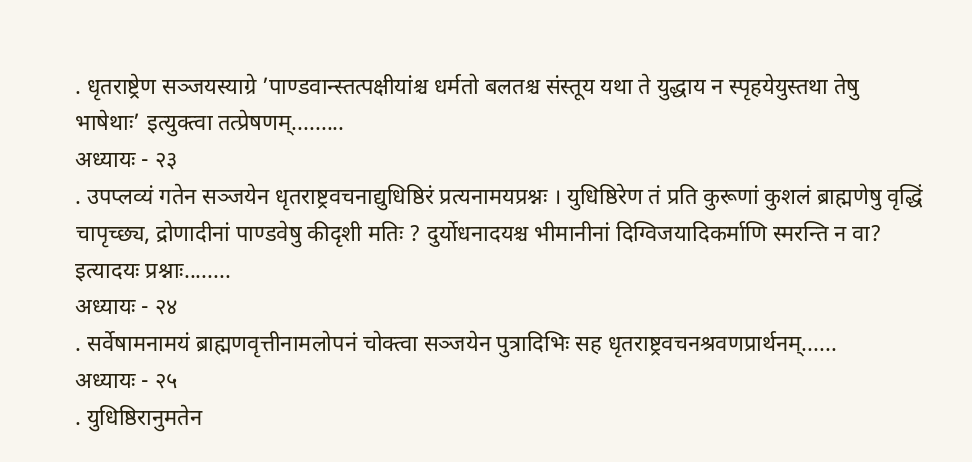. धृतराष्ट्रेण सञ्जयस्याग्रे ’पाण्डवान्स्तत्पक्षीयांश्च धर्मतो बलतश्च संस्तूय यथा ते युद्धाय न स्पृहयेयुस्तथा तेषु भाषेथाः’ इत्युक्त्वा तत्प्रेषणम्.........
अध्यायः - २३
. उपप्लव्यं गतेन सञ्जयेन धृतराष्ट्रवचनाद्युधिष्ठिरं प्रत्यनामयप्रश्नः । युधिष्ठिरेण तं प्रति कुरूणां कुशलं ब्राह्मणेषु वृद्धिं चापृच्छ्य, द्रोणादीनां पाण्डवेषु कीदृशी मतिः ? दुर्योधनादयश्च भीमानीनां दिग्विजयादिकर्माणि स्मरन्ति न वा? इत्यादयः प्रश्नाः........
अध्यायः - २४
. सर्वेषामनामयं ब्राह्मणवृत्तीनामलोपनं चोक्त्वा सञ्जयेन पुत्रादिभिः सह धृतराष्ट्रवचनश्रवणप्रार्थनम्......
अध्यायः - २५
. युधिष्ठिरानुमतेन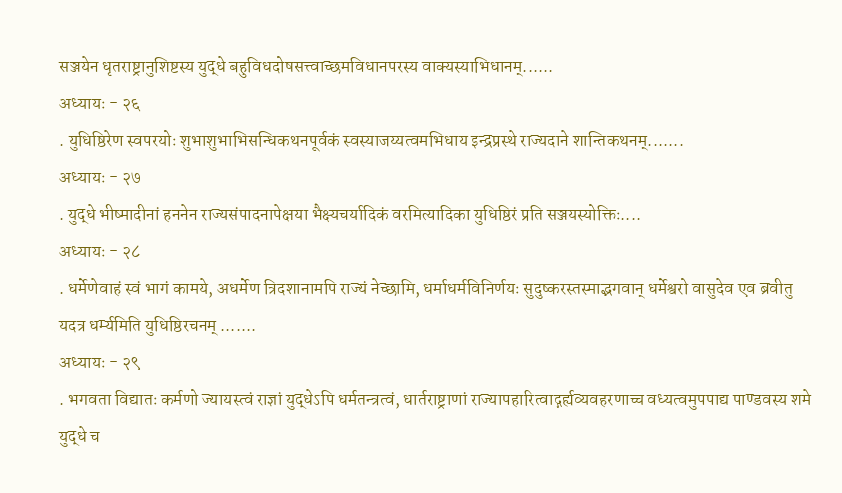सञ्जयेन धृतराष्ट्रानुशिष्टस्य युद्धे बहुविधदोषसत्त्वाच्छमविधानपरस्य वाक्यस्याभिधानम्......
अध्यायः - २६
. युधिष्ठिरेण स्वपरयोः शुभाशुभाभिसन्धिकथनपूर्वकं स्वस्याजय्यत्वमभिधाय इन्द्रप्रस्थे राज्यदाने शान्तिकथनम्.......
अध्यायः - २७
. युद्धे भीष्मादीनां हननेन राज्यसंपादनापेक्षया भैक्ष्यचर्यादिकं वरमित्यादिका युधिष्ठिरं प्रति सञ्जयस्योक्तिः....
अध्यायः - २८
. धर्मेणेवाहं स्वं भागं कामये, अधर्मेण त्रिदशानामपि राज्यं नेच्छामि, धर्माधर्मविनिर्णयः सुदुष्करस्तस्माद्भगवान् धर्मेश्वरो वासुदेव एव ब्रवीतु यदत्र धर्म्यमिति युधिष्ठिरचनम् .......
अध्यायः - २९
. भगवता विद्यातः कर्मणो ज्यायस्त्वं राज्ञां युद्धेऽपि धर्मतन्त्रत्वं, धार्तराष्ट्राणां राज्यापहारित्वाद्गर्ह्यव्यवहरणाच्च वध्यत्वमुपपाद्य पाण्डवस्य शमे युद्धे च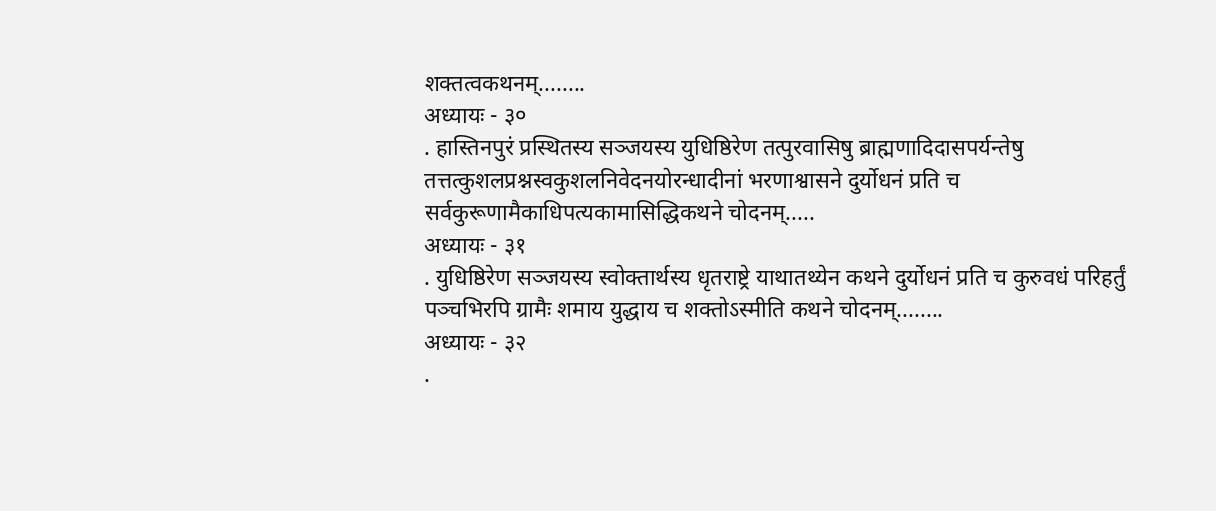शक्तत्वकथनम्........
अध्यायः - ३०
. हास्तिनपुरं प्रस्थितस्य सञ्जयस्य युधिष्ठिरेण तत्पुरवासिषु ब्राह्मणादिदासपर्यन्तेषु तत्तत्कुशलप्रश्नस्वकुशलनिवेदनयोरन्धादीनां भरणाश्वासने दुर्योधनं प्रति च सर्वकुरूणामैकाधिपत्यकामासिद्धिकथने चोदनम्.....
अध्यायः - ३१
. युधिष्ठिरेण सञ्जयस्य स्वोक्तार्थस्य धृतराष्ट्रे याथातथ्येन कथने दुर्योधनं प्रति च कुरुवधं परिहर्तुं पञ्चभिरपि ग्रामैः शमाय युद्धाय च शक्तोऽस्मीति कथने चोदनम्........
अध्यायः - ३२
.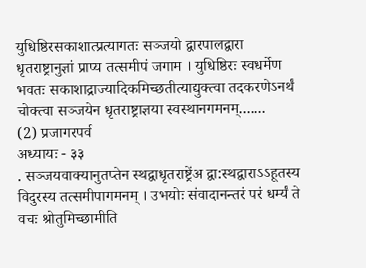युधिष्ठिरसकाशात्प्रत्यागतः सञ्जयो द्वारपालद्वारा धृतराष्ट्रानुज्ञां प्राप्य तत्समीपं जगाम । युधिष्ठिरः स्वधर्मेण भवतः सकाशाद्राज्यादिकमिच्छतीत्याद्युक्त्वा तदकरणेऽनर्थं चोक्त्वा सञ्जयेन धृतराष्ट्राज्ञया स्वस्थानगमनम्.......
(2) प्रजागरपर्व
अध्यायः - ३३
. सञ्जयवाक्यानुतप्तेन स्थद्वाधृतराष्ट्रेंअ द्वा:स्थद्वाराऽऽहूतस्य विदुरस्य तत्समीपागमनम् । उभयोः संवादानन्तरं परं धर्म्यं ते वचः श्रोतुमिच्छामीति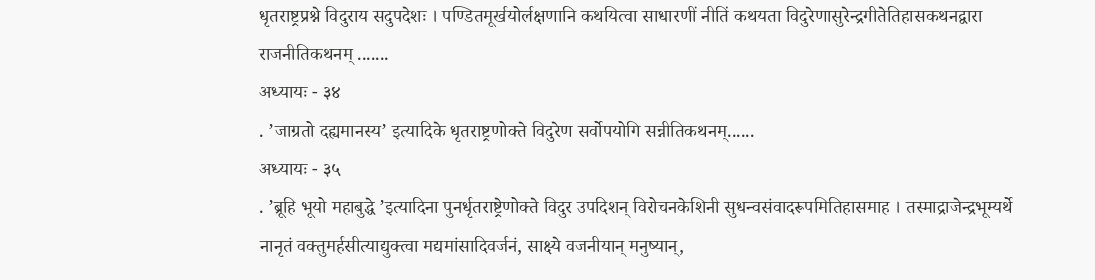धृतराष्ट्रप्रश्ने विदुराय सदुपदेशः । पण्डितमूर्खयोर्लक्षणानि कथयित्वा साधारणीं नीतिं कथयता विदुरेणासुरेन्द्रगीतेतिहासकथनद्वारा राजनीतिकथनम् .......
अध्यायः - ३४
. ’जाग्रतो दह्यमानस्य’ इत्यादिके धृतराष्ट्रणोक्ते विदुरेण सर्वोपयोगि सन्नीतिकथनम्......
अध्यायः - ३५
. ’ब्रूहि भूयो महाबुद्धे ’इत्यादिना पुनर्धृतराष्ट्रेणोक्ते विदुर उपदिशन् विरोचनकेशिनी सुधन्वसंवादरूपमितिहासमाह । तस्माद्राजेन्द्रभूम्यर्थे नानृतं वक्तुमर्हसीत्याद्युक्त्वा मद्यमांसादिवर्जनं, साक्ष्ये वजनीयान् मनुष्यान्,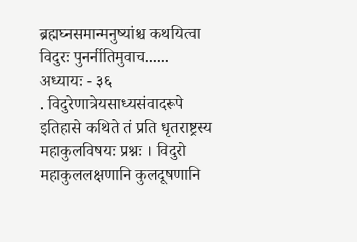ब्रह्मघ्नसमान्मनुष्यांश्च कथयित्वा विदुरः पुनर्नीतिमुवाच......
अध्यायः - ३६
. विदुरेणात्रेयसाध्यसंवादरूपे इतिहासे कथिते तं प्रति धृतराष्ट्रस्य महाकुलविषयः प्रश्नः । विदुरो महाकुललक्षणानि कुलदूषणानि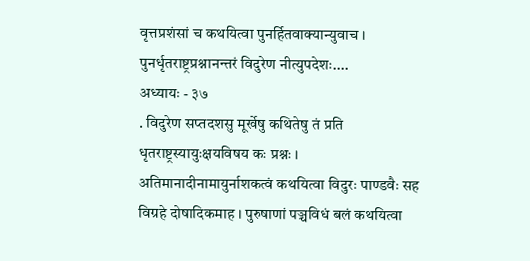वृत्तप्रशंसां च कथयित्वा पुनर्हितवाक्यान्युवाच । पुनर्धृतराष्ट्रप्रश्नानन्तरं विदुरेण नीत्युपदेशः....
अध्यायः - ३७
. विदुरेण सप्तदशसु मूर्खेषु कथितेषु तं प्रति धृतराष्ट्रस्यायुःक्षयविषय कः प्रश्नः । अतिमानादीनामायुर्नाशकत्वं कथयित्वा विदुरः पाण्डवैः सह विग्रहे दोषादिकमाह । पुरुषाणां पञ्चविधं बलं कथयित्वा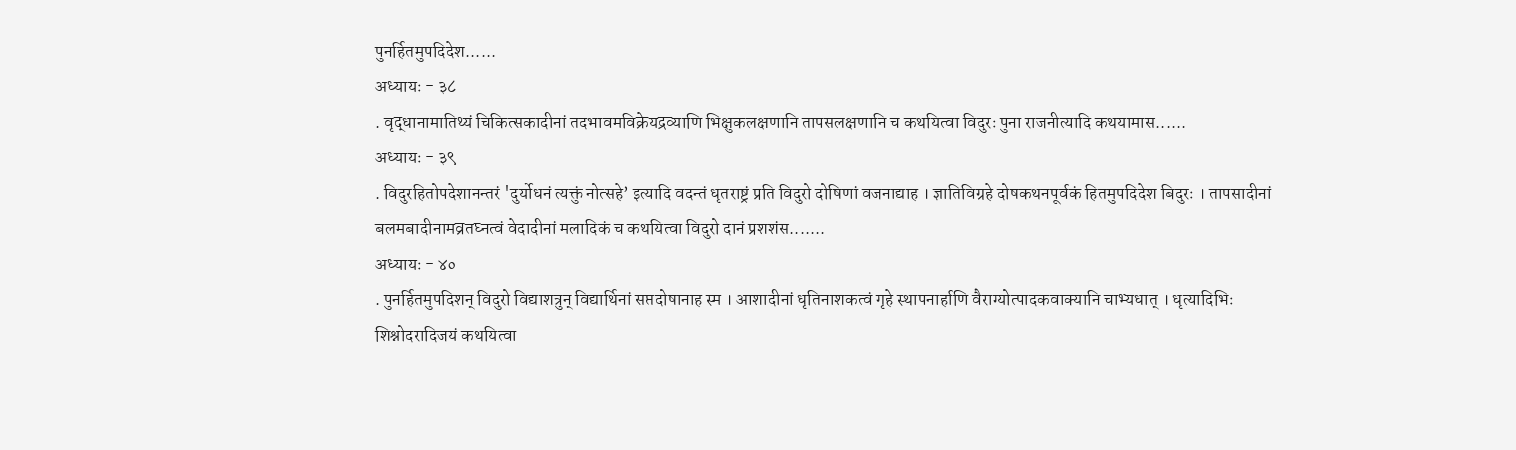पुनर्हितमुपदिदेश......
अध्यायः - ३८
. वृद्धानामातिथ्यं चिकित्सकादीनां तदभावमविक्रेयद्रव्याणि भिक्षुकलक्षणानि तापसलक्षणानि च कथयित्वा विदुरः पुना राजनीत्यादि कथयामास......
अध्यायः - ३९
. विदुरहितोपदेशानन्तरं 'दुर्योधनं त्यक्तुं नोत्सहे’ इत्यादि वदन्तं धृतराष्ट्रं प्रति विदुरो दोषिणां वजनाद्याह । ज्ञातिविग्रहे दोषकथनपूर्वकं हितमुपदिदेश बिदुरः । तापसादीनां बलमबादीनामव्रतघ्नत्वं वेदादीनां मलादिकं च कथयित्वा विदुरो दानं प्रशशंस.......
अध्यायः - ४०
. पुनर्हितमुपदिशन् विदुरो विद्याशत्रुन् विद्यार्थिनां सप्तदोषानाह स्म । आशादीनां धृतिनाशकत्वं गृहे स्थापनार्हाणि वैराग्योत्पादकवाक्यानि चाभ्यधात् । धृत्यादिभिः शिश्नोदरादिजयं कथयित्वा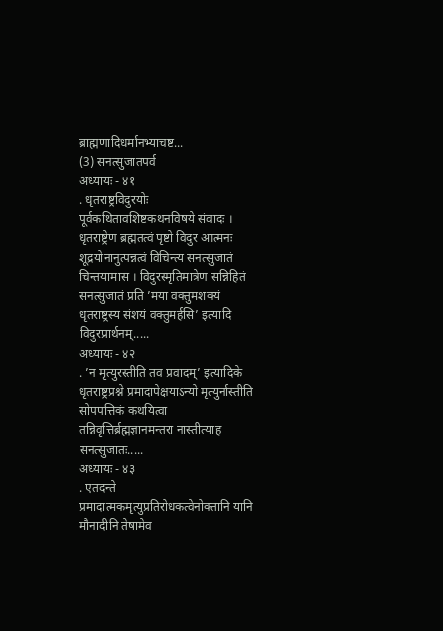ब्राह्मणादिधर्मानभ्याचष्ट...
(3) सनत्सुजातपर्व
अध्यायः - ४१
. धृतराष्ट्रविदुरयोः पूर्वकथितावशिष्टकथनविषये संवादः । धृतराष्ट्रेण ब्रह्मतत्वं पृष्टो विदुर आत्मनः शूद्रयोनानुत्पन्नत्वं विचिन्त्य सनत्सुजातं चिन्तयामास । विदुरस्मृतिमात्रेण सन्निहितं सनत्सुजातं प्रति ’मया वक्तुमशक्यं धृतराष्ट्रस्य संशयं वक्तुमर्हसि’ इत्यादि विदुरप्रार्थनम्.....
अध्यायः - ४२
. ’न मृत्युरस्तीति तव प्रवादम्’ इत्यादिके धृतराष्ट्रप्रश्ने प्रमादापेक्षयाऽन्यो मृत्युर्नास्तीति सोपपत्तिकं कथयित्वा तन्निवृत्तिर्ब्रह्मज्ञानमन्तरा नास्तीत्याह सनत्सुजातः.....
अध्यायः - ४३
. एतदन्ते प्रमादात्मकमृत्युप्रतिरोधकत्वेनोक्तानि यानि मौनादीनि तेषामेव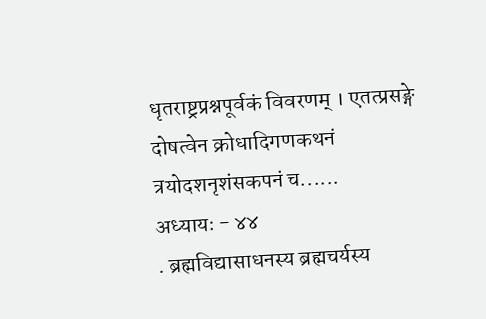धृतराष्ट्रप्रश्नपूर्वकं विवरणम् । एतत्प्रसङ्गे दोषत्वेन क्रोधादिगणकथनं त्रयोदशनृशंसकपनं च......
अध्यायः - ४४
. ब्रह्मविद्यासाधनस्य ब्रह्मचर्यस्य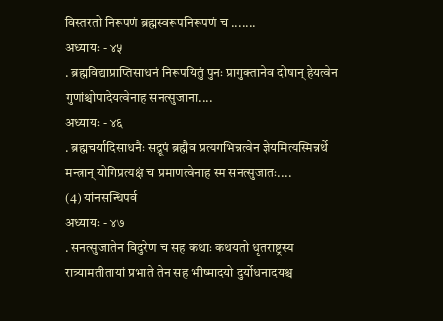विस्तरतो निरूपणं ब्रह्मस्वरूपनिरूपणं च .......
अध्यायः - ४५
. ब्रह्मविद्याप्राप्तिसाधनं निरूपयितुं पुनः प्रागुक्तानेव दोषान् हेयत्वेन गुणांश्चोपादेयत्वेनाह सनत्सुजाना....
अध्यायः - ४६
. ब्रह्मचर्यादिसाधनैः सद्रूपं ब्रह्मैव प्रत्यगभिन्नत्वेन ज्ञेयमित्यस्मिन्नर्थे मन्त्रान् योगिप्रत्यक्षं च प्रमाणत्वेनाह स्म सनत्सुजातः....
(4) यांनसन्धिपर्व
अध्यायः - ४७
. सनत्सुजातेन विदुरेण च सह कथाः कथयतो धृतराष्ट्रस्य रात्र्यामतीतायां प्रभाते तेन सह भीष्मादयो दुर्योधनादयश्च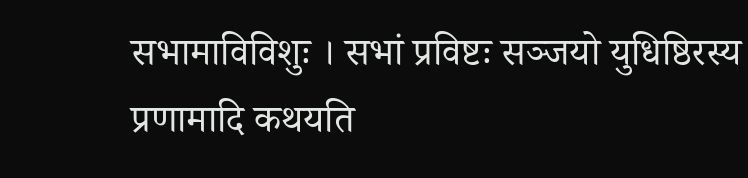सभामाविविशुः । सभां प्रविष्टः सञ्जयो युधिष्ठिरस्य प्रणामादि कथयति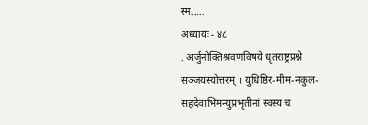स्म.....
अध्यायः - ४८
. अर्जुनोक्तिश्रवणविषये धृतराष्ट्रप्रश्ने सञ्जयस्योत्तरम् । युधिष्ठिर-मीम-नकुल-सहदेवाभिमन्युप्रभृतीनां स्वस्य च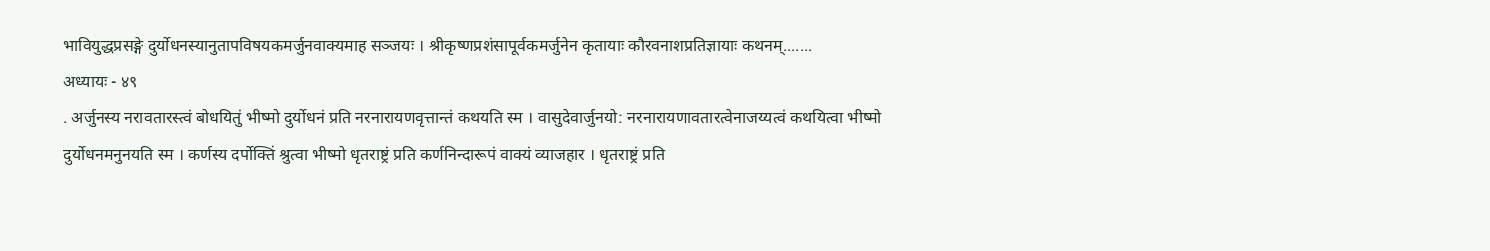भावियुद्धप्रसङ्गे दुर्योधनस्यानुतापविषयकमर्जुनवाक्यमाह सञ्जयः । श्रीकृष्णप्रशंसापूर्वकमर्जुनेन कृतायाः कौरवनाशप्रतिज्ञायाः कथनम्.......
अध्यायः - ४९
. अर्जुनस्य नरावतारस्त्वं बोधयितुं भीष्मो दुर्योधनं प्रति नरनारायणवृत्तान्तं कथयति स्म । वासुदेवार्जुनयो: नरनारायणावतारत्वेनाजय्यत्वं कथयित्वा भीष्मो दुर्योधनमनुनयति स्म । कर्णस्य दर्पोक्तिं श्रुत्वा भीष्मो धृतराष्ट्रं प्रति कर्णनिन्दारूपं वाक्यं व्याजहार । धृतराष्ट्रं प्रति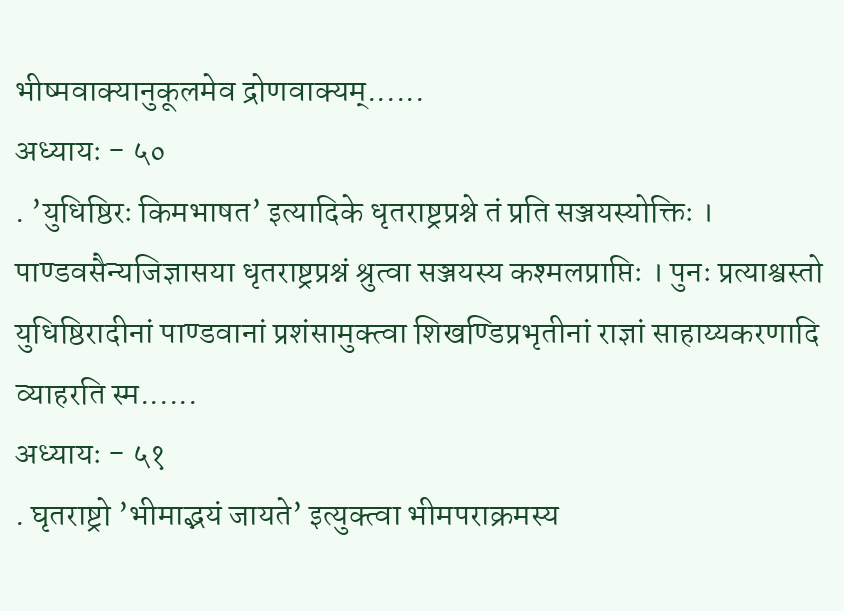भीष्मवाक्यानुकूलमेव द्रोणवाक्यम्......
अध्यायः - ५०
. ’युधिष्ठिरः किमभाषत’ इत्यादिके धृतराष्ट्रप्रश्ने तं प्रति सञ्जयस्योक्तिः । पाण्डवसैन्यजिज्ञासया धृतराष्ट्रप्रश्नं श्रुत्वा सञ्जयस्य कश्मलप्राप्तिः । पुनः प्रत्याश्वस्तो युधिष्ठिरादीनां पाण्डवानां प्रशंसामुक्त्वा शिखण्डिप्रभृतीनां राज्ञां साहाय्यकरणादि व्याहरति स्म......
अध्यायः - ५१
. घृतराष्ट्रो ’भीमाद्भयं जायते’ इत्युक्त्वा भीमपराक्रमस्य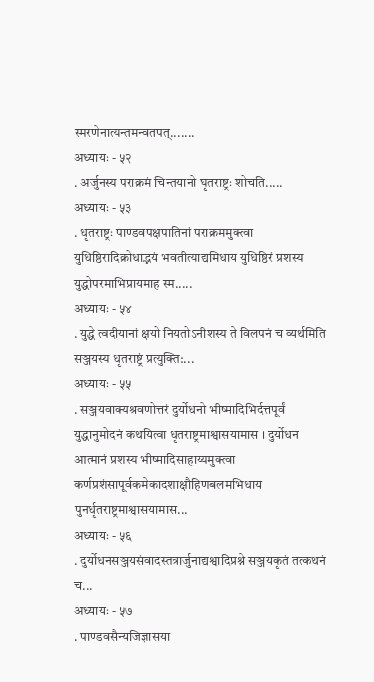स्मरणेनात्यन्तमन्वतपत्.......
अध्यायः - ५२
. अर्जुनस्य पराक्रमं चिन्तयानो घृतराष्ट्रः शोचति.....
अध्यायः - ५३
. धृतराष्ट्रः पाण्डवपक्षपातिनां पराक्रममुक्त्वा युधिष्ठिरादिक्रोधाद्भयं भवतीत्याद्यमिधाय युधिष्ठिरं प्रशस्य युद्धोपरमाभिप्रायमाह स्म.....
अध्यायः - ५४
. युद्धे त्वदीयानां क्षयो नियतोऽनीशस्य ते विलपनं च व्यर्थमिति सञ्जयस्य धृतराष्ट्रं प्रत्युक्ति:...
अध्यायः - ५५
. सञ्जयवाक्यश्रवणोत्तरं दुर्योधनो भीष्मादिभिर्दत्तपूर्वं युद्धानुमोदनं कथयित्वा धृतराष्ट्रमाश्वासयामास । दुर्योधन आत्मानं प्रशस्य भीष्मादिसाहाय्यमुक्त्वा कर्णप्रशंसापूर्वकमेकादशाक्षौहिणबलमभिधाय पुनर्धृतराष्ट्रमाश्वासयामास...
अध्यायः - ५६
. दुर्योधनसञ्जयसंवादस्तत्रार्जुनाद्यश्वादिप्रश्ने सञ्जयकृतं तत्कथनं च...
अध्यायः - ५७
. पाण्डवसैन्यजिज्ञासया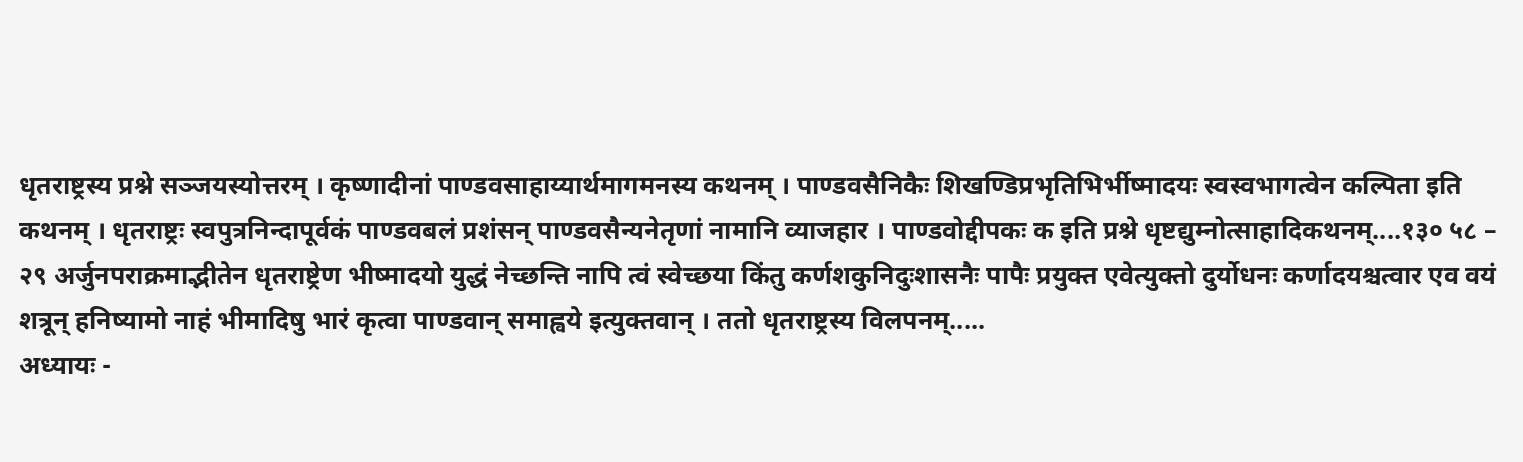धृतराष्ट्रस्य प्रश्ने सञ्जयस्योत्तरम् । कृष्णादीनां पाण्डवसाहाय्यार्थमागमनस्य कथनम् । पाण्डवसैनिकैः शिखण्डिप्रभृतिभिर्भीष्मादयः स्वस्वभागत्वेन कल्पिता इति कथनम् । धृतराष्ट्रः स्वपुत्रनिन्दापूर्वकं पाण्डवबलं प्रशंसन् पाण्डवसैन्यनेतृणां नामानि व्याजहार । पाण्डवोद्दीपकः क इति प्रश्ने धृष्टद्युम्नोत्साहादिकथनम्....१३० ५८ – २९ अर्जुनपराक्रमाद्भीतेन धृतराष्ट्रेण भीष्मादयो युद्धं नेच्छन्ति नापि त्वं स्वेच्छया किंतु कर्णशकुनिदुःशासनैः पापैः प्रयुक्त एवेत्युक्तो दुर्योधनः कर्णादयश्चत्वार एव वयं शत्रून् हनिष्यामो नाहं भीमादिषु भारं कृत्वा पाण्डवान् समाह्वये इत्युक्तवान् । ततो धृतराष्ट्रस्य विलपनम्.....
अध्यायः -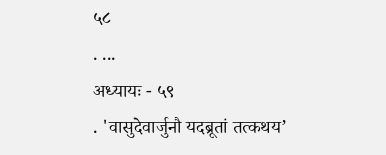५८
. ...
अध्यायः - ५९
. 'वासुदेवार्जुनौ यदब्रूतां तत्कथय’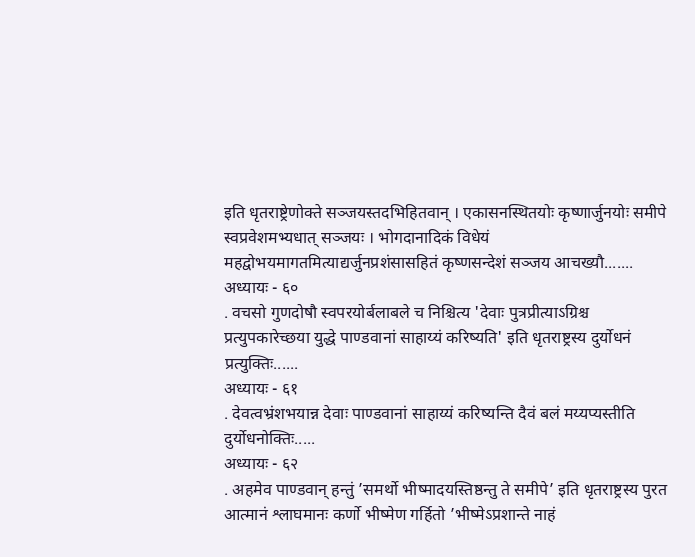इति धृतराष्ट्रेणोक्ते सञ्जयस्तदभिहितवान् । एकासनस्थितयोः कृष्णार्जुनयोः समीपे स्वप्रवेशमभ्यधात् सञ्जयः । भोगदानादिकं विधेयं महद्वोभयमागतमित्याद्यर्जुनप्रशंसासहितं कृष्णसन्देशं सञ्जय आचख्यौ.......
अध्यायः - ६०
. वचसो गुणदोषौ स्वपरयोर्बलाबले च निश्चित्य 'देवाः पुत्रप्रीत्याऽग्रिश्च प्रत्युपकारेच्छया युद्धे पाण्डवानां साहाय्यं करिष्यति' इति धृतराष्ट्रस्य दुर्योधनं प्रत्युक्तिः......
अध्यायः - ६१
. देवत्वभ्रंशभयान्न देवाः पाण्डवानां साहाय्यं करिष्यन्ति दैवं बलं मय्यप्यस्तीति दुर्योधनोक्तिः.....
अध्यायः - ६२
. अहमेव पाण्डवान् हन्तुं ’समर्थो भीष्मादयस्तिष्ठन्तु ते समीपे’ इति धृतराष्ट्रस्य पुरत आत्मानं श्लाघमानः कर्णो भीष्मेण गर्हितो ’भीष्मेऽप्रशान्ते नाहं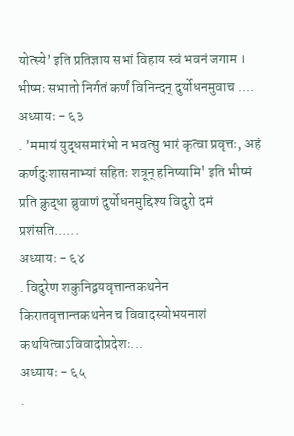योत्स्ये’ इति प्रतिज्ञाय सभां विहाय स्वं भवनं जगाम । भीष्मः सभातो निर्गतं कर्णं विनिन्दन् दुर्योधनमुवाच ....
अध्यायः - ६३
. ’ममायं युद्धसमारंभो न भवत्सु भारं कृत्वा प्रवृत्तः, अहं कर्णदुःशासनाभ्यां सहितः शत्रून् हनिष्यामि' इति भीष्मं प्रति क्रुद्धा ब्रुवाणं दुर्योधनमुद्दिश्य विदुरो दमं प्रशंसति......
अध्यायः - ६४
. विदुरेण शकुनिद्वयवृत्तान्तकथनेन किरातवृत्तान्तकथनेन च विवादस्योभयनाशं कथयित्वाऽविवादोप्रदेशः...
अध्यायः - ६५
.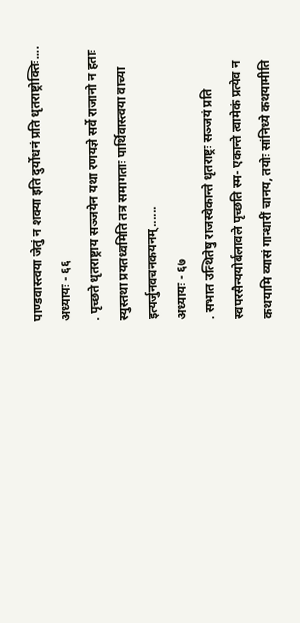पाण्डवास्त्वया जेतुं न शक्या इति दुर्योधनं प्रति धृतराष्ट्रोक्तिः....
अध्यायः - ६६
. पृच्छते धृतराष्ट्राय सञ्जयेन यथा रणयज्ञे सर्वे राजानो न हताः स्युस्तथा प्रयतध्वमिति तत्र समागताः पार्थिवास्त्वया वाच्या इत्यर्जुनवचनकयनम्......
अध्यायः - ६७
. सभात उत्थितेषु राजस्वेकान्ते धृतराष्ट्रः सञ्जयं प्रति स्वपरसैन्ययोर्बलावले पृच्छति स्म- एकान्ते त्वामेकं प्रत्येव न कथयामि व्यासं गान्धारीं चानय, तयोः सांनिध्ये कथयामीति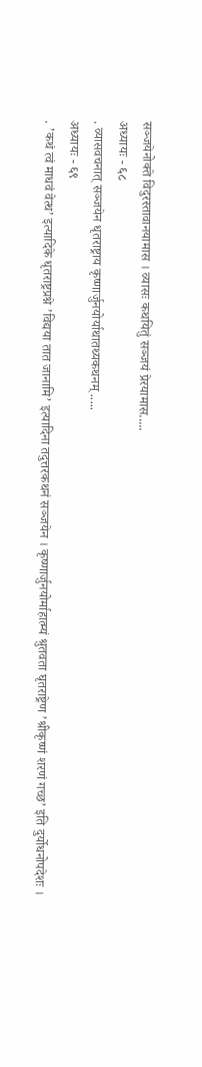सञ्जयेनोक्ते विदुरस्तावानयामास । व्यासः कथयितुं सञ्जयं प्रेरयामास.....
अध्यायः - ६८
. व्यासवचनात् सञ्जयेन धृतराष्ट्राय कृष्णार्जुनयोर्याथातथ्यकथनम् .....
अध्यायः - ६९
. ’कथं त्वं माधवं वेत्थ’ इत्यादिके धृतराष्ट्रप्रश्ने ’विद्यया तात जानामि’ इत्यादिना तदुत्तरकथनं सञ्जयेन । कृष्णार्जुनयोर्माहात्म्यं श्रुतवता घृतराष्ट्रेण ’श्रीकृष्णं शरणं गच्छ’ इति दुर्योधनोपदेशः ।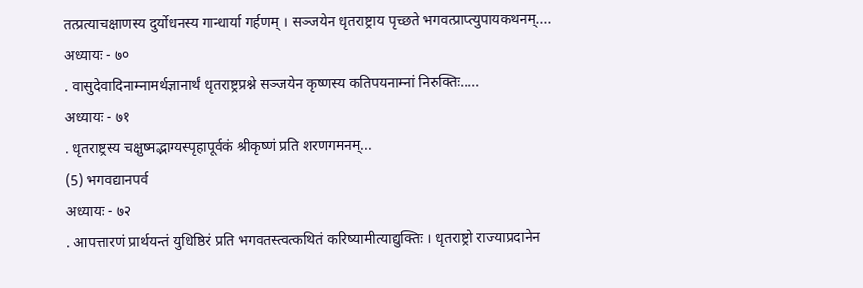तत्प्रत्याचक्षाणस्य दुर्योधनस्य गान्धार्या गर्हणम् । सञ्जयेन धृतराष्ट्राय पृच्छते भगवत्प्राप्त्युपायकथनम्....
अध्यायः - ७०
. वासुदेवादिनाम्नामर्थज्ञानार्थं धृतराष्ट्रप्रश्ने सञ्जयेन कृष्णस्य कतिपयनाम्नां निरुक्तिः.....
अध्यायः - ७१
. धृतराष्ट्रस्य चक्षुष्मद्भाग्यस्पृहापूर्वकं श्रीकृष्णं प्रति शरणगमनम्...
(5) भगवद्यानपर्व
अध्यायः - ७२
. आपत्तारणं प्रार्थयन्तं युधिष्ठिरं प्रति भगवतस्त्वत्कथितं करिष्यामीत्याद्युक्तिः । धृतराष्ट्रो राज्याप्रदानेन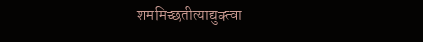शममिच्छतीत्याद्युक्त्वा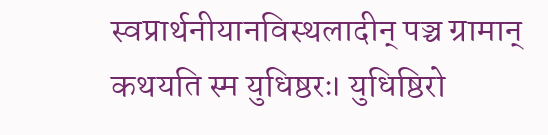स्वप्रार्थनीयानविस्थलादीन् पञ्च ग्रामान् कथयति स्म युधिष्ठरः। युधिष्ठिरो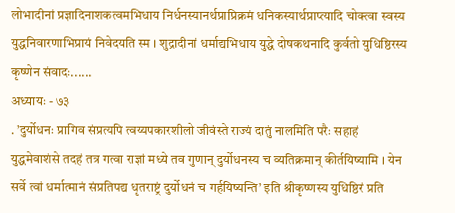लोभादीनां प्रज्ञादिनाशकत्वमभिधाय निर्धनस्यानर्थप्राप्रिक्रमं धनिकस्यार्थप्राप्त्यादि चोक्त्वा स्वस्य युद्धनिवारणाभिप्रायं निवेदयति स्म । शुद्रादीनां धर्माद्यभिधाय युद्धे दोषकथनादि कुर्वतो युधिष्ठिरस्य कृष्णेन संवादः......
अध्यायः - ७३
. ’दुर्योधनः प्रागिव संप्रत्यपि त्वय्यपकारशीलो जीवंस्ते राज्यं दातुं नालमिति परैः सहाहं युद्धमेवाशंसे तदहं तत्र गत्वा राज्ञां मध्ये तव गुणान् दुर्योधनस्य च व्यतिक्रमान् कीर्तयिष्यामि । येन सर्वे त्वां धर्मात्मानं संप्रतिपद्य धृतराष्ट्रं दुर्योधनं च गर्हयिष्यन्ति’ इति श्रीकृष्णस्य युधिष्ठिरं प्रति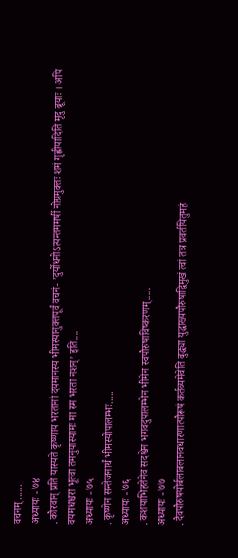वचनम् ......
अध्यायः - ७४
. कौरवान् प्रति यास्यते कृष्णाय भरतानां दयमानस्य भीमस्यानुक्तपूर्वं वचनं- ’दुर्योधनोऽत्यन्तममर्षी नोग्रमुक्तः शमं गृह्णीयादिति मृदु ब्रूयाः । अपि वयमधश्चरा भूत्वा तमनुयास्यामः मा स्म भरता नशन्’ इति....
अध्यायः - ७५
. कृष्णेन सन्तेजनार्थं भीमस्योपालम्भः.....
अध्यायः - ७६
. कशयाभिहतेनेव सदश्वेन भगवदुपालम्भेन भीमेन स्वपौरुषाविष्करणम्.....
अध्यायः - ७७
. दैवपौरुषयोर्बलाबलानवधारणात्पौरूषं कर्तव्यमेवेति बुद्ध्या युद्धाख्यपौरुषाद्विमुखं त्वां तत्र प्रवर्तयितुमहं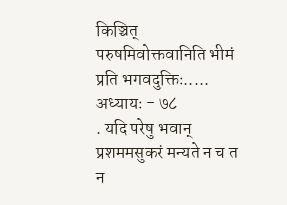किञ्चित् परुषमिवोक्तवानिति भीमं प्रति भगवदुक्तिः.....
अध्यायः - ७८
. यदि परेषु भवान् प्रशममसुकरं मन्यते न च त न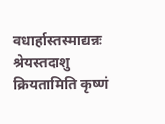वधार्हास्तस्माद्यन्नः श्रेयस्तदाशु क्रियतामिति कृष्णं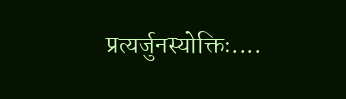प्रत्यर्जुनस्योक्तिः....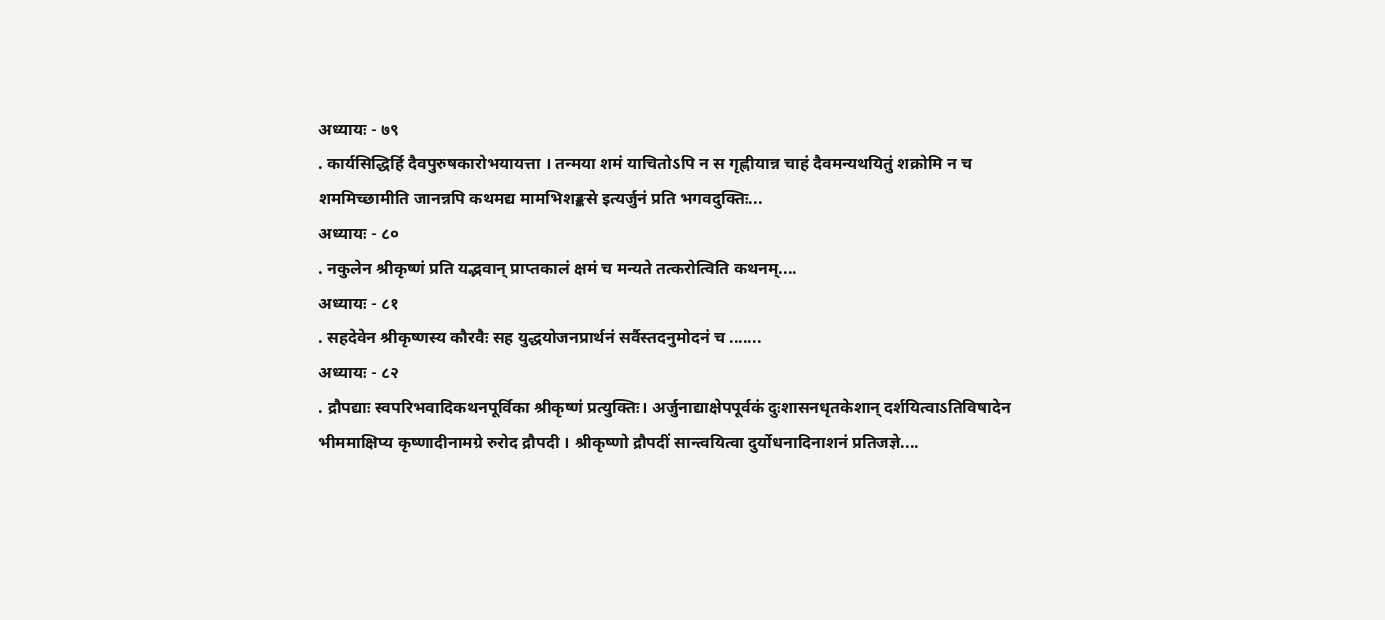अध्यायः - ७९
. कार्यसिद्धिर्हि दैवपुरुषकारोभयायत्ता । तन्मया शमं याचितोऽपि न स गृह्णीयान्न चाहं दैवमन्यथयितुं शक्रोमि न च शममिच्छामीति जानन्नपि कथमद्य मामभिशङ्कसे इत्यर्जुनं प्रति भगवदुक्तिः...
अध्यायः - ८०
. नकुलेन श्रीकृष्णं प्रति यद्भवान् प्राप्तकालं क्षमं च मन्यते तत्करोत्विति कथनम्....
अध्यायः - ८१
. सहदेवेन श्रीकृष्णस्य कौरवैः सह युद्धयोजनप्रार्थनं सर्वैस्तदनुमोदनं च .......
अध्यायः - ८२
. द्रौपद्याः स्वपरिभवादिकथनपूर्विका श्रीकृष्णं प्रत्युक्तिः। अर्जुनाद्याक्षेपपूर्वकं दुःशासनधृतकेशान् दर्शयित्वाऽतिविषादेन भीममाक्षिप्य कृष्णादीनामग्रे रुरोद द्रौपदी । श्रीकृष्णो द्रौपदीं सान्त्वयित्वा दुर्योधनादिनाशनं प्रतिजज्ञे....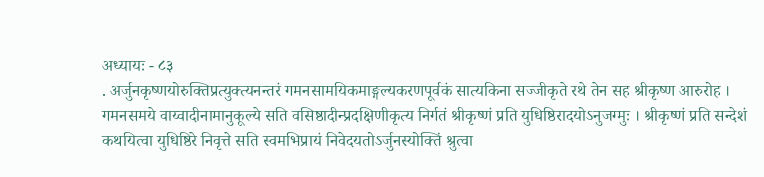अध्यायः - ८३
. अर्जुनकृष्णयोरुक्तिप्रत्युक्त्यनन्तरं गमनसामयिकमाङ्गल्यकरणपूर्वकं सात्यकिना सज्जीकृते रथे तेन सह श्रीकृष्ण आरुरोह । गमनसमये वाय्वादीनामानुकूल्ये सति वसिष्ठादीन्प्रदक्षिणीकृत्य निर्गतं श्रीकृष्णं प्रति युधिष्ठिरादयोऽनुजग्मुः । श्रीकृष्णं प्रति सन्देशं कथयित्वा युधिष्ठिरे निवृत्ते सति स्वमभिप्रायं निवेदयतोऽर्जुनस्योक्तिं श्रुत्वा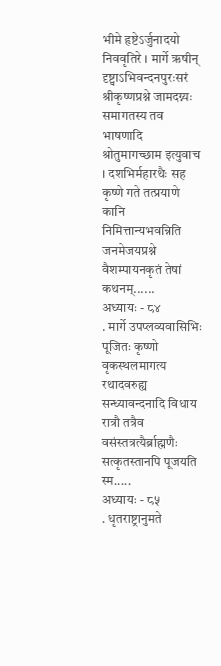भीमे हृष्टेऽर्जुनादयो निववृतिरे । मार्गे ऋषीन् दृष्ट्वाऽभिवन्दनपुरःसरं श्रीकृष्णप्रश्ने जामदग्न्यः समागतस्य तव भाषणादि श्रोतुमागच्छाम इत्युवाच । दशभिर्महारथैः सह कृष्णे गते तत्प्रयाणे कानि निमित्तान्यभवन्निति जनमेजयप्रश्ने वैशम्पायनकृतं तेषां कथनम्......
अध्यायः - ८४
. मार्गे उपप्लव्यवासिभिः पूजितः कृष्णो वृकस्थलमागत्य रथादवरुह्य सन्ध्यावन्दनादि विधाय रात्रौ तत्रैव वसंस्तत्रत्यैर्ब्राह्मणैः सत्कृतस्तानपि पूजयति स्म.....
अध्यायः - ८५
. धृतराष्ट्रानुमते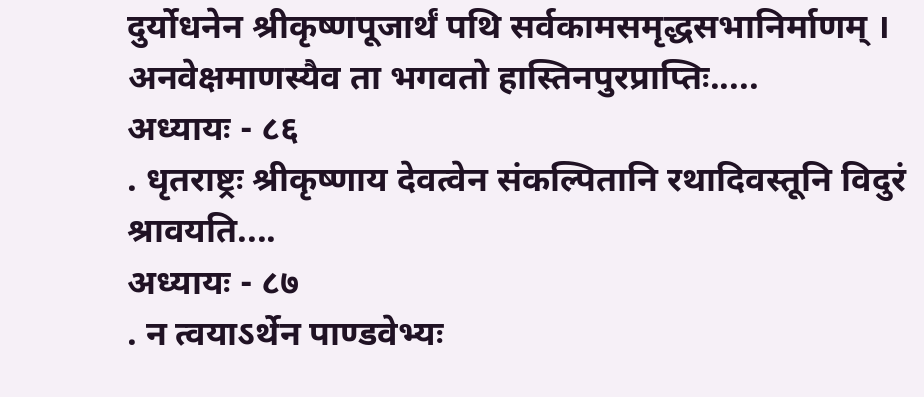दुर्योधनेन श्रीकृष्णपूजार्थं पथि सर्वकामसमृद्धसभानिर्माणम् । अनवेक्षमाणस्यैव ता भगवतो हास्तिनपुरप्राप्तिः.....
अध्यायः - ८६
. धृतराष्ट्रः श्रीकृष्णाय देवत्वेन संकल्पितानि रथादिवस्तूनि विदुरं श्रावयति....
अध्यायः - ८७
. न त्वयाऽर्थेन पाण्डवेभ्यः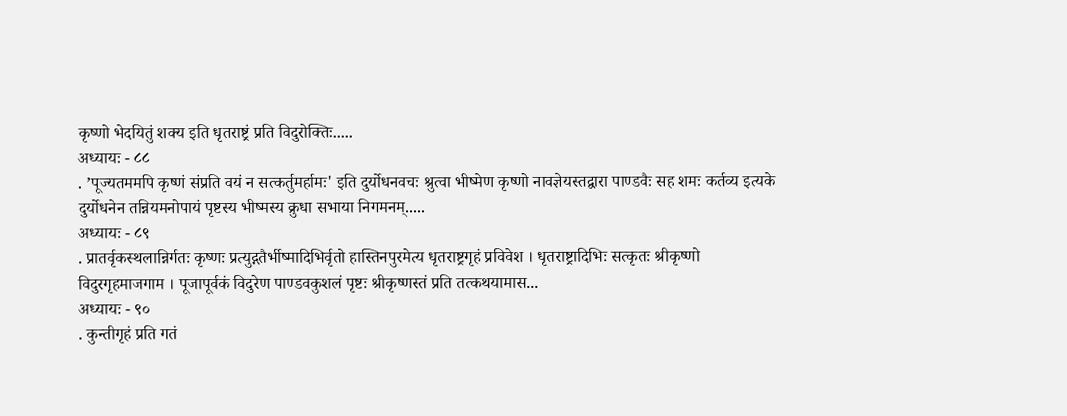कृष्णो भेदयितुं शक्य इति धृतराष्ट्रं प्रति विदुरोक्तिः.....
अध्यायः - ८८
. ’पूज्यतममपि कृष्णं संप्रति वयं न सत्कर्तुमर्हामः' इति दुर्योधनवचः श्रुत्वा भीष्मेण कृष्णो नावज्ञेयस्तद्वारा पाण्डवैः सह शमः कर्तव्य इत्यके दुर्योधनेन तन्नियमनोपायं पृष्टस्य भीष्मस्य क्रुधा सभाया निगमनम्.....
अध्यायः - ८९
. प्रातर्वृकस्थलान्निर्गतः कृष्णः प्रत्युद्गतैर्भीष्मादिभिर्वृतो हास्तिनपुरमेत्य धृतराष्ट्रगृहं प्रविवेश । धृतराष्ट्रादिभिः सत्कृतः श्रीकृष्णो विदुरगृहमाजगाम । पूजापूर्वकं विदुरेण पाण्डवकुशलं पृष्टः श्रीकृष्णस्तं प्रति तत्कथयामास...
अध्यायः - ९०
. कुन्तीगृहं प्रति गतं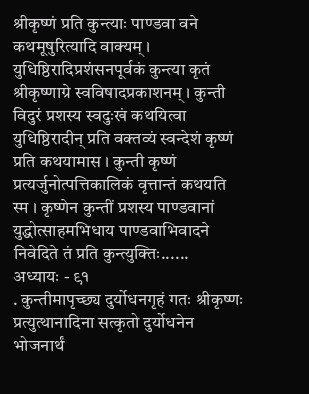श्रीकृष्णं प्रति कुन्त्याः पाण्डवा वने कथमूषुरित्यादि वाक्यम् । युधिष्ठिरादिप्रशंसनपूर्वकं कुन्त्या कृतं श्रीकृष्णाग्रे स्वविषादप्रकाशनम् । कुन्ती विदुरं प्रशस्य स्वदुःखं कथयित्वा युधिष्ठिरादीन् प्रति वक्तव्यं स्वन्देशं कृष्णं प्रति कथयामास । कुन्ती कृष्णं प्रत्यर्जुनोत्पत्तिकालिकं वृत्तान्तं कथयति स्म । कृष्णेन कुन्तीं प्रशस्य पाण्डवानां युद्धोत्साहमभिधाय पाण्डवाभिवादने निवेदिते तं प्रति कुन्त्युक्तिः......
अध्यायः - ९१
. कुन्तीमापृच्छ्य दुर्योधनगृहं गतः श्रीकृष्णः प्रत्युत्थानादिना सत्कृतो दुर्योधनेन भोजनार्थं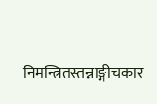निमन्त्रितस्तन्नाङ्गीचकार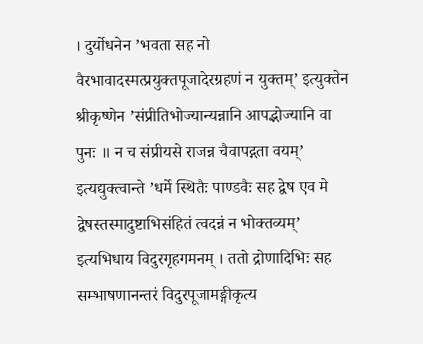। दुर्योधनेन ’भवता सह नो वैरभावादस्मत्प्रयुक्तपूजादेरग्रहणं न युक्तम्’ इत्युक्तेन श्रीकृष्णेन ’संप्रीतिभोज्यान्यन्नानि आपद्भोज्यानि वा पुनः ॥ न च संप्रीयसे राजन्न चैवापद्गता वयम्’ इत्यद्युक्त्वान्ते ’धर्मे स्थितैः पाण्डवैः सह द्वेष एव मे द्वेषस्तस्मादुष्टाभिसंहितं त्वदन्नं न भोक्तव्यम्’ इत्यभिधाय विदुरगृहगमनम् । ततो द्रोणादिभिः सह सम्भाषणानन्तरं विदुरपूजामङ्गीकृत्य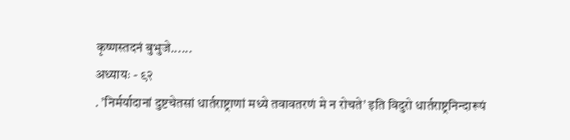कृष्णस्तदनं बुभुजे......
अध्यायः - ९२
. ’निर्मर्यादानां दुष्टचेतसां धार्तराष्ट्राणां मध्ये तवावतरणं मे न रोचते’ इति विदुरो धार्तराष्ट्रनिन्दारूपं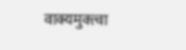वाक्यमुक्त्वा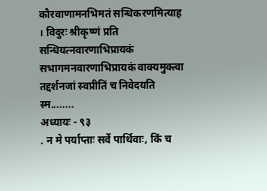कौरवाणामनभिमतं सन्धिकरणमित्याह । विदुरः श्रीकृष्णं प्रति सन्धियत्नवारणाभिप्रायकं सभागमनवारणाभिप्रायकं वाक्यमुक्त्वा तद्दर्शनजां स्वप्रीतिं च निवेदयति स्म........
अध्यायः - ९३
. न मे पर्याप्ताः सर्वे पार्थिवाः, किं च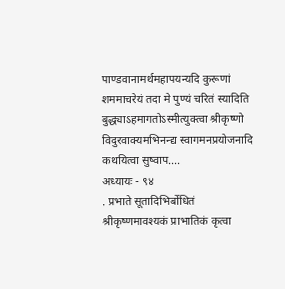पाण्डवानामर्थमहापयन्यदि कुरूणां शममाचरेयं तदा मे पुण्यं चरितं स्यादिति बुद्ध्याऽहमागतोऽस्मीत्युक्त्वा श्रीकृष्णो विदुरवाक्यमभिनन्द्य स्वागमनप्रयोजनादि कथयित्वा सुष्वाप....
अध्यायः - ९४
. प्रभाते सूतादिभिर्बोधितं श्रीकृष्णमावश्यकं प्राभातिकं कृत्वा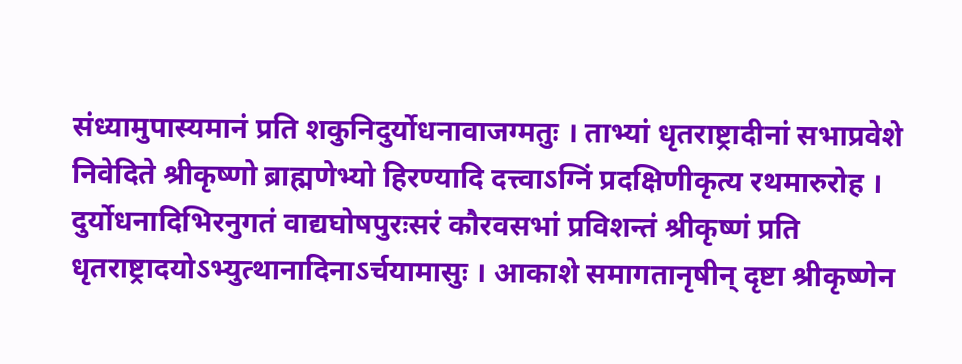संध्यामुपास्यमानं प्रति शकुनिदुर्योधनावाजग्मतुः । ताभ्यां धृतराष्ट्रादीनां सभाप्रवेशे निवेदिते श्रीकृष्णो ब्राह्मणेभ्यो हिरण्यादि दत्त्वाऽग्निं प्रदक्षिणीकृत्य रथमारुरोह । दुर्योधनादिभिरनुगतं वाद्यघोषपुरःसरं कौरवसभां प्रविशन्तं श्रीकृष्णं प्रति धृतराष्ट्रादयोऽभ्युत्थानादिनाऽर्चयामासुः । आकाशे समागतानृषीन् दृष्टा श्रीकृष्णेन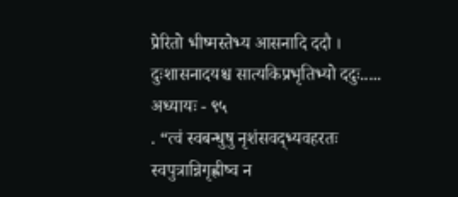प्रेरितो भीष्मस्तेभ्य आसनादि ददौ । दुःशासनादयश्च सात्यकिप्रभृतिभ्यो ददुः.....
अध्यायः - ९५
. “त्वं स्वबन्धुषु नृशंसवद्भ्यवहरतः स्वपुत्रान्निगृह्णीष्व न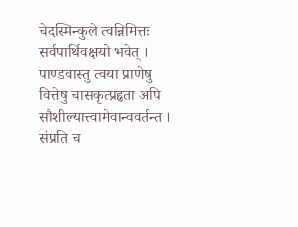चेदस्मिन्कुले त्वन्निमित्तः सर्वपार्थिवक्षयो भवेत् । पाण्डवास्तु त्वया प्राणेषु वित्तेषु चासकृत्प्रहृता अपि सौशील्यात्त्वामेवान्ववर्तन्त । संप्रति च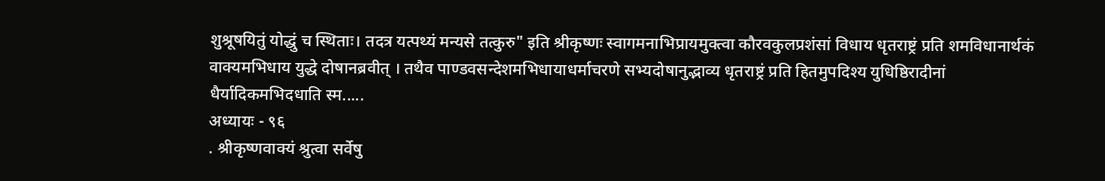शुश्रूषयितुं योद्धुं च स्थिताः। तदत्र यत्पथ्यं मन्यसे तत्कुरु" इति श्रीकृष्णः स्वागमनाभिप्रायमुक्त्वा कौरवकुलप्रशंसां विधाय धृतराष्ट्रं प्रति शमविधानार्थकं वाक्यमभिधाय युद्धे दोषानब्रवीत् । तथैव पाण्डवसन्देशमभिधायाधर्माचरणे सभ्यदोषानुद्भाव्य धृतराष्ट्रं प्रति हितमुपदिश्य युधिष्ठिरादीनां धैर्यादिकमभिदधाति स्म.....
अध्यायः - ९६
. श्रीकृष्णवाक्यं श्रुत्वा सर्वेषु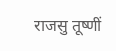राजसु तूष्णीं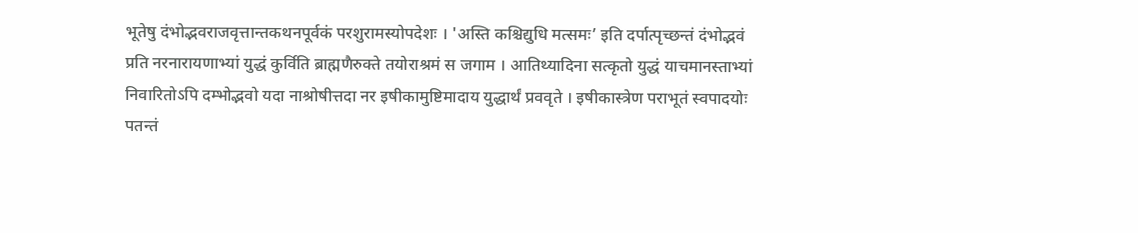भूतेषु दंभोद्भवराजवृत्तान्तकथनपूर्वकं परशुरामस्योपदेशः । 'अस्ति कश्चिद्युधि मत्समः’ इति दर्पात्पृच्छन्तं दंभोद्भवं प्रति नरनारायणाभ्यां युद्धं कुर्विति ब्राह्मणैरुक्ते तयोराश्रमं स जगाम । आतिथ्यादिना सत्कृतो युद्धं याचमानस्ताभ्यां निवारितोऽपि दम्भोद्भवो यदा नाश्रोषीत्तदा नर इषीकामुष्टिमादाय युद्धार्थं प्रववृते । इषीकास्त्रेण पराभूतं स्वपादयोः पतन्तं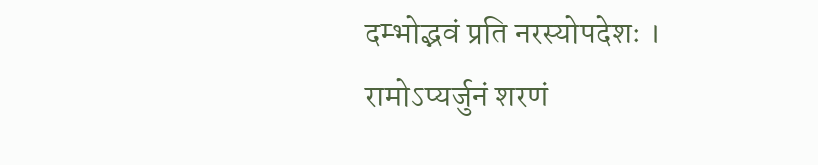दम्भोद्भवं प्रति नरस्योपदेशः । रामोऽप्यर्जुनं शरणं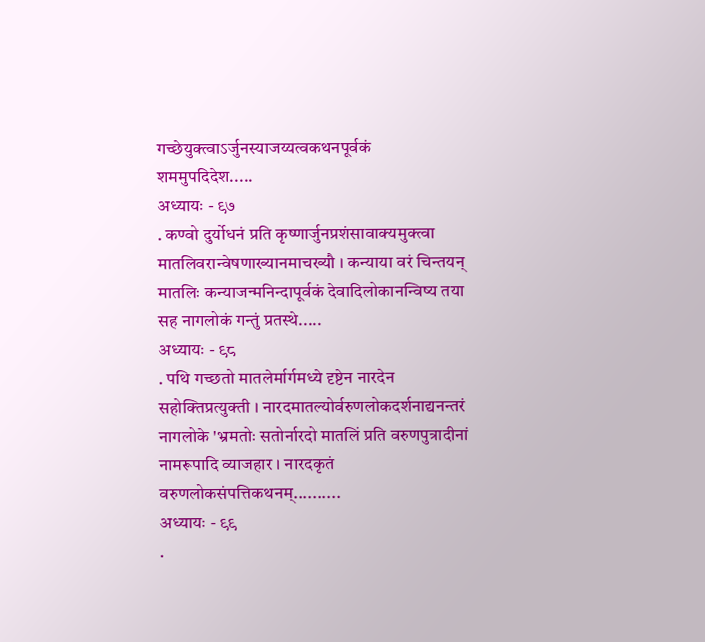गच्छेयुक्त्वाऽर्जुनस्याजय्यत्वकथनपूर्वकं शममुपदिदेश.....
अध्यायः - ९७
. कण्वो दुर्योधनं प्रति कृष्णार्जुनप्रशंसावाक्यमुक्त्वा मातलिवरान्वेषणाख्यानमाचख्यौ । कन्याया वरं चिन्तयन् मातलिः कन्याजन्मनिन्दापूर्वकं देवादिलोकानन्विष्य तया सह नागलोकं गन्तुं प्रतस्थे.....
अध्यायः - ९८
. पथि गच्छतो मातलेर्मार्गमध्ये दृष्टेन नारदेन सहोक्तिप्रत्युक्ती । नारदमातल्योर्वरुणलोकदर्शनाद्यनन्तरं नागलोके 'भ्रमतोः सतोर्नारदो मातलिं प्रति वरुणपुत्रादीनां नामरूपादि व्याजहार । नारदकृतं वरुणलोकसंपत्तिकथनम्..........
अध्यायः - ९९
.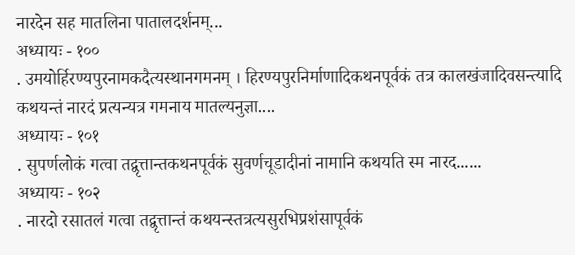नारदेन सह मातलिना पातालदर्शनम्...
अध्यायः - १००
. उमयोर्हिरण्यपुरनामकदैत्यस्थानगमनम् । हिरण्यपुरनिर्माणादिकथनपूर्वकं तत्र कालखंजादिवसन्त्यादि कथयन्तं नारदं प्रत्यन्यत्र गमनाय मातल्यनुज्ञा....
अध्यायः - १०१
. सुपर्णलोकं गत्वा तद्वृत्तान्तकथनपूर्वकं सुवर्णचूडादीनां नामानि कथयति स्म नारद......
अध्यायः - १०२
. नारदो रसातलं गत्वा तद्वृत्तान्तं कथयन्स्तत्रत्यसुरभिप्रशंसापूर्वकं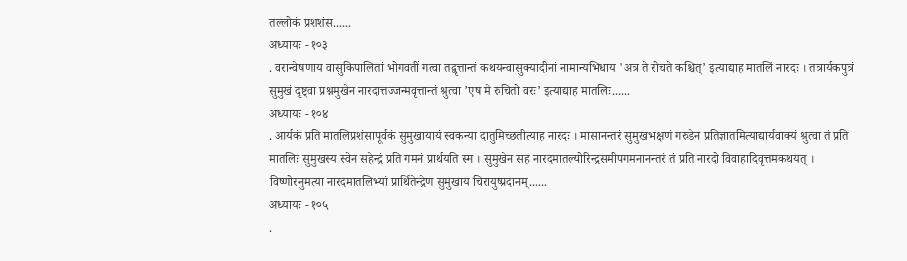तल्लोकं प्रशशंस......
अध्यायः - १०३
. वरान्वेषणाय वासुकिपालितां भोगवतीं गत्वा तद्वृत्तान्तं कथयन्वासुक्यादीनां नामान्यभिधाय 'अत्र ते रोचते कश्चित्’ इत्याद्याह मातलिं नारदः । तत्रार्यकपुत्रं सुमुखं दृष्ट्वा प्रश्नमुखेन नारदात्तज्जन्मवृत्तान्तं श्रुत्वा ’एष मे रुचितो वरः’ इत्याद्याह मातलिः......
अध्यायः - १०४
. आर्यकं प्रति मातलिप्रशंसापूर्वकं सुमुखायायं स्वकन्या दातुमिच्छतीत्याह नारदः । मासानन्तरं सुमुखभक्षणं गरुडेन प्रतिज्ञातमित्याद्यार्यवाक्यं श्रुत्वा तं प्रति मातलिः सुमुखस्य स्वेन सहेन्द्रं प्रति गमनं प्रार्थयति स्म । सुमुखेन सह नारदमातल्योरिन्द्रसमीपगमनानन्तरं तं प्रति नारदो विवाहादिवृत्तमकथयत् । विष्णोरनुमत्या नारदमातलिभ्यां प्रार्थितेन्द्रेण सुमुखाय चिरायुष्प्रदानम्......
अध्यायः - १०५
.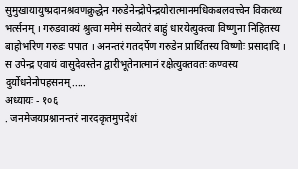सुमुखायायुष्प्रदानश्रवणक्रुद्धेन गरुडेनेन्द्रोपेन्द्रयोरात्मानमधिकबलवत्त्वेन विकत्थ्य भर्त्सनम् । गरुडवाक्यं श्रुत्वा ममेमं सव्येतरं बाहुं धारयेत्युक्त्वा विष्णुना निहितस्य बाहोर्भारेण गरुडः पपात । अनन्तरं गतदर्पेण गरुडेन प्रार्थितस्य विष्णोः प्रसादादि । स उपेन्द्र एवायं वासुदेवस्तेन द्वारीभूतेनात्मानं रक्षेत्युक्तवतः कण्वस्य दुर्योधनेनोपहसनम्.....
अध्यायः - १०६
. जनमेजयप्रश्नानन्तरं नारदकृतमुपदेशं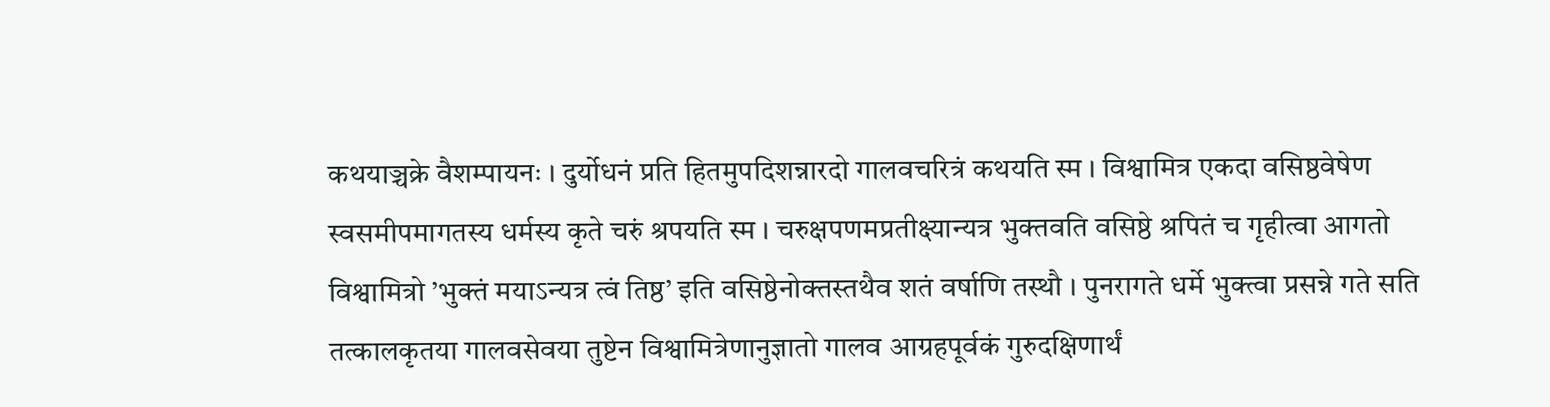कथयाञ्चक्रे वैशम्पायनः । दुर्योधनं प्रति हितमुपदिशन्नारदो गालवचरित्रं कथयति स्म । विश्वामित्र एकदा वसिष्ठवेषेण स्वसमीपमागतस्य धर्मस्य कृते चरुं श्रपयति स्म । चरुक्षपणमप्रतीक्ष्यान्यत्र भुक्तवति वसिष्ठे श्रपितं च गृहीत्वा आगतो विश्वामित्रो ’भुक्तं मयाऽन्यत्र त्वं तिष्ठ’ इति वसिष्ठेनोक्तस्तथैव शतं वर्षाणि तस्थौ । पुनरागते धर्मे भुक्त्वा प्रसन्ने गते सति तत्कालकृतया गालवसेवया तुष्टेन विश्वामित्रेणानुज्ञातो गालव आग्रहपूर्वकं गुरुदक्षिणार्थं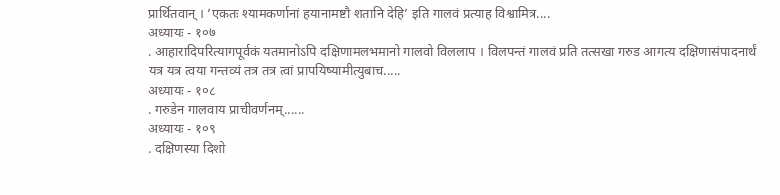प्रार्थितवान् । ’एकतः श्यामकर्णानां हयानामष्टौ शतानि देहि’ इति गालवं प्रत्याह विश्वामित्र....
अध्यायः - १०७
. आहारादिपरित्यागपूर्वकं यतमानोऽपि दक्षिणामलभमानो गालवो विललाप । विलपन्तं गालवं प्रति तत्सखा गरुड आगत्य दक्षिणासंपादनार्थं यत्र यत्र त्वया गन्तव्यं तत्र तत्र त्वां प्रापयिष्यामीत्युबाच.....
अध्यायः - १०८
. गरुडेन गालवाय प्राचीवर्णनम्......
अध्यायः - १०९
. दक्षिणस्या दिशो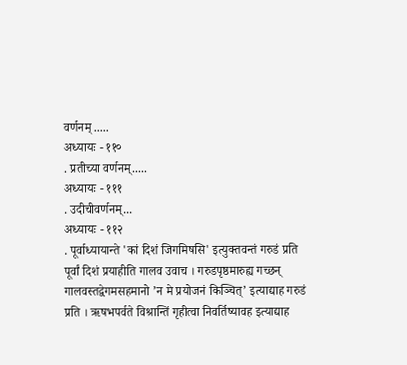वर्णनम् .....
अध्यायः - ११०
. प्रतीच्या वर्णनम्.....
अध्यायः - १११
. उदीचीवर्णनम्...
अध्यायः - ११२
. पूर्वाध्यायान्ते 'कां दिशं जिगमिषसि' इत्युक्तवन्तं गरुडं प्रति पूर्वां दिशं प्रयाहीति गालव उवाच । गरुडपृष्ठमारुह्य गच्छन् गालवस्तद्वेगमसहमानो ’न मे प्रयोजनं किञ्चित्’ इत्याद्याह गरुडं प्रति । ऋषभपर्वते विश्रान्तिं गृहीत्वा निवर्तिष्यावह इत्याद्याह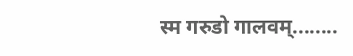स्म गरुडो गालवम्........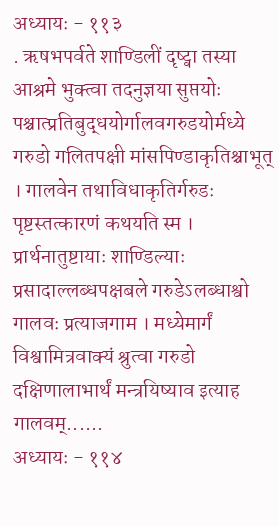अध्यायः - ११३
. ऋषभपर्वते शाण्डिलीं दृष्ट्वा तस्या आश्रमे भुक्त्वा तदनुज्ञया सुप्तयोः पश्चात्प्रतिबुद्धयोर्गालवगरुडयोर्मध्ये गरुडो गलितपक्षी मांसपिण्डाकृतिश्चाभूत् । गालवेन तथाविधाकृतिर्गरुडः पृष्टस्तत्कारणं कथयति स्म । प्रार्थनातुष्टायाः शाण्डिल्याः प्रसादाल्लब्धपक्षबले गरुडेऽलब्धाश्वो गालवः प्रत्याजगाम । मध्येमार्गं विश्वामित्रवाक्यं श्रुत्वा गरुडो दक्षिणालाभार्थं मन्त्रयिष्याव इत्याह गालवम्......
अध्यायः - ११४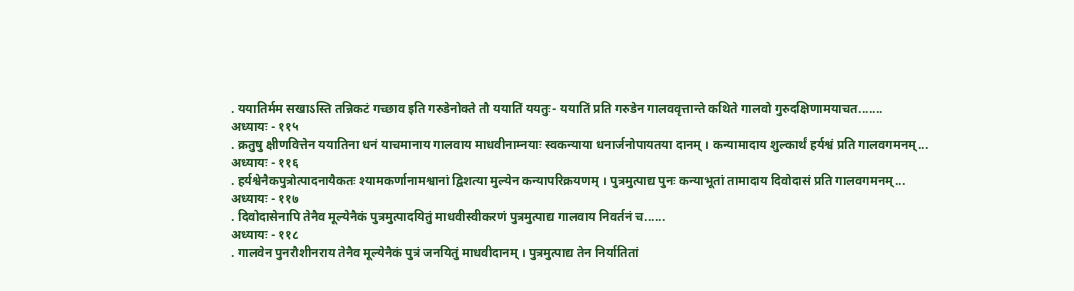. ययातिर्मम सखाऽस्ति तन्निकटं गच्छाव इति गरुडेनोक्ते तौ ययातिं ययतुः- ययातिं प्रति गरुडेन गालववृत्तान्ते कथिते गालवो गुरुदक्षिणामयाचत.......
अध्यायः - ११५
. क्रतुषु क्षीणवित्तेन ययातिना धनं याचमानाय गालवाय माधवीनाम्नयाः स्वकन्याया धनार्जनोपायतया दानम् । कन्यामादाय शुल्कार्थं हर्यश्वं प्रति गालवगमनम्...
अध्यायः - ११६
. हर्यश्वेनैकपुत्रोत्पादनायैकतः श्यामकर्णानामश्वानां द्विशत्या मुल्येन कन्यापरिक्रयणम् । पुत्रमुत्पाद्य पुनः कन्याभूतां तामादाय दिवोदासं प्रति गालवगमनम्...
अध्यायः - ११७
. दिवोदासेनापि तेनैव मूल्येनैकं पुत्रमुत्पादयितुं माधवीस्वीकरणं पुत्रमुत्पाद्य गालवाय निवर्तनं च......
अध्यायः - ११८
. गालवेन पुनरौशीनराय तेनैव मूल्येनैकं पुत्रं जनयितुं माधवीदानम् । पुत्रमुत्पाद्य तेन निर्यातितां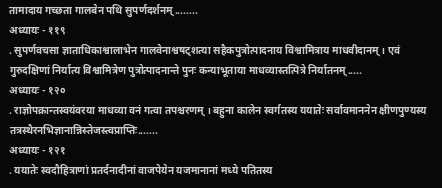तामादाय गच्छता गालबेन पथि सुपर्णदर्शनम्........
अध्यायः - ११९
. सुपर्णवचसा ज्ञाताधिकाश्वालाभेन गालवेनाश्वषट्शत्या सहैकपुत्रोत्पादनाय विश्वामित्राय माधवीदानम् । एवं गुरुदक्षिणां निर्यात्य विश्वामित्रेण पुत्रोत्पादनान्ते पुनः कन्याभूताया माधव्यास्तत्पित्रे निर्यातनम्.....
अध्यायः - १२०
. राज्ञोपक्रान्तस्वयंवरया माधव्या वनं गत्वा तपश्चरणम् । बहुना कालेन स्वर्गतस्य ययातेः सर्वावमाननेन क्षीणपुण्यस्य तत्रस्थैरनभिज्ञानान्निस्तेजस्त्वप्राप्तिः.......
अध्यायः - १२१
. ययातेः स्वदौहित्राणां प्रतर्दनादीनां वाजपेयेन यजमानानां मध्ये पतितस्य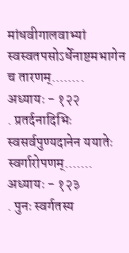मांधवीगालवाभ्यां स्वस्वतपसोऽर्धेनाष्टमभागेन च तारणम्........
अध्यायः - १२२
. प्रतर्दनादिभिः स्वसर्वपुण्यदानेन ययातेः स्वर्गारोपणम्.......
अध्यायः - १२३
. पुनः स्वर्गतस्य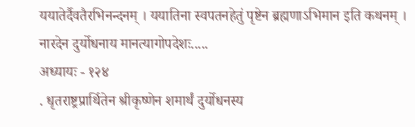ययातेर्दैवतैरभिनन्दनम् । ययातिना स्वपतनहेतुं पृष्टेन ब्रह्मणाऽभिमान इति कथनम् । नारदेन दुर्योधनाय मानत्यागोपदेशः.....
अध्यायः - १२४
. धृतराष्ट्रप्रार्थितेन श्रीकृष्णेन शमार्थं दुर्योधनस्य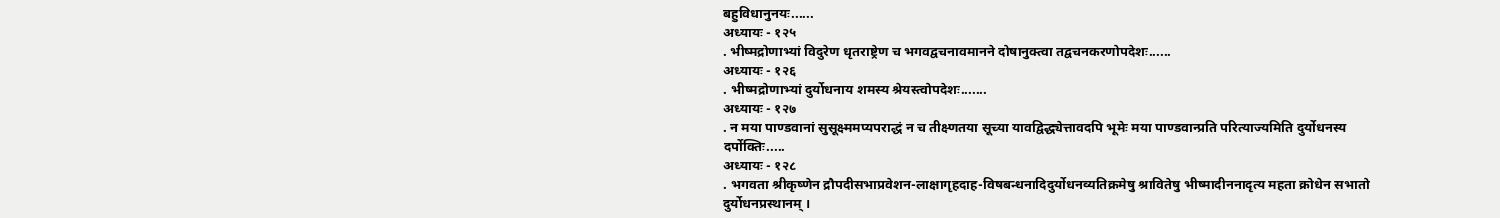बहुविधानुनयः......
अध्यायः - १२५
. भीष्मद्रोणाभ्यां विदुरेण धृतराष्ट्रेण च भगवद्वचनावमानने दोषानुक्त्वा तद्वचनकरणोपदेशः......
अध्यायः - १२६
. भीष्मद्रोणाभ्यां दुर्योधनाय शमस्य श्रेयस्त्वोपदेशः.......
अध्यायः - १२७
. न मया पाण्डवानां सुसूक्ष्ममप्यपराद्धं न च तीक्ष्णतया सूच्या यावद्विद्ध्येत्तावदपि भूमेः मया पाण्डवान्प्रति परित्याज्यमिति दुर्योधनस्य दर्पोक्तिः.....
अध्यायः - १२८
. भगवता श्रीकृष्णेन द्रौपदीसभाप्रवेशन-लाक्षागृहदाह-विषबन्धनादिदुर्योधनव्यतिक्रमेषु श्रावितेषु भीष्मादीननादृत्य महता क्रोधेन सभातो दुर्योधनप्रस्थानम् ।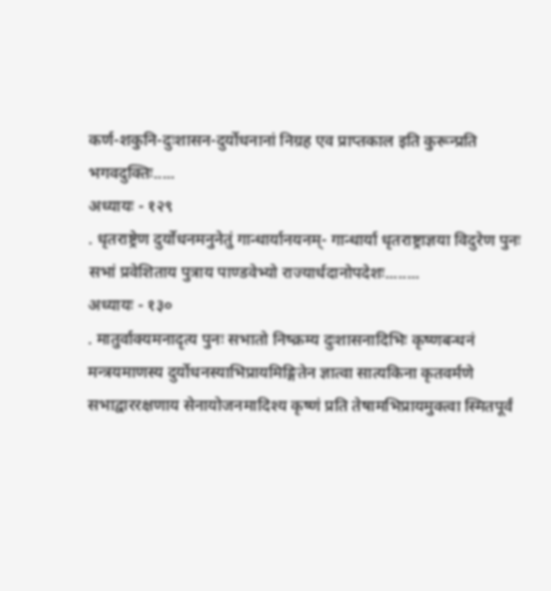कर्ण-शकुनि-दुःशासन-दुर्योधनानां निग्रह एव प्राप्तकाल इति कुरून्प्रति भगवदुक्तिः.....
अध्यायः - १२९
. धृतराष्ट्रेण दुर्योधनमनुनेतुं गान्धार्यानयनम्- गान्धार्या धृतराष्ट्राज्ञया विदुरेण पुनः सभां प्रवेशिताय पुत्राय पाण्डवेभ्यो राज्यार्धदानोपदेशः........
अध्यायः - १३०
. मातुर्वाक्यमनादृत्य पुनः सभातो निष्क्रम्य दुःशासनादिभिः कृष्णबन्धनं मन्त्रयमाणस्य दुर्योधनस्याभिप्रायमिङ्गितेन ज्ञात्वा सात्यकिना कृतवर्मणे सभाद्वाररक्षणाय सेनायोजनमादिश्य कृष्णं प्रति तेषामभिप्रायमुक्त्वा स्मितपूर्वं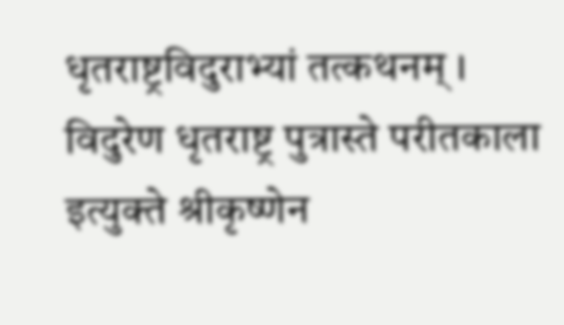धृतराष्ट्रविदुराभ्यां तत्कथनम् । विदुरेण धृतराष्ट्र पुत्रास्ते परीतकाला इत्युक्ते श्रीकृष्णेन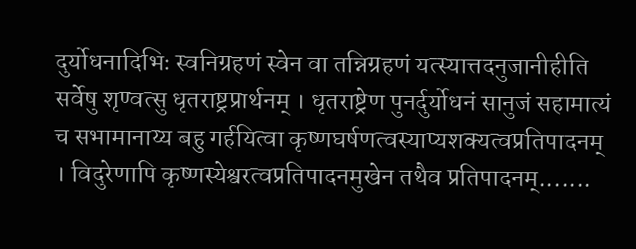दुर्योधनादिभिः स्वनिग्रहणं स्वेन वा तन्निग्रहणं यत्स्यात्तदनुजानीहीति सर्वेषु शृण्वत्सु धृतराष्ट्रप्रार्थनम् । धृतराष्ट्रेण पुनर्दुर्योधनं सानुजं सहामात्यं च सभामानाय्य बहु गर्हयित्वा कृष्णघर्षणत्वस्याप्यशक्यत्वप्रतिपादनम् । विदुरेणापि कृष्णस्येश्वरत्वप्रतिपादनमुखेन तथैव प्रतिपादनम्.......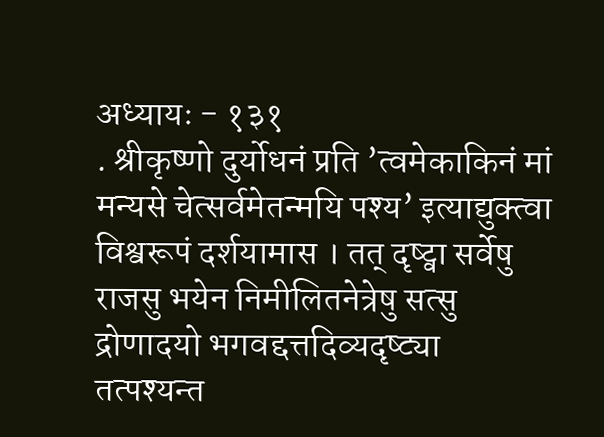अध्यायः - १३१
. श्रीकृष्णो दुर्योधनं प्रति ’त्वमेकाकिनं मां मन्यसे चेत्सर्वमेतन्मयि पश्य’ इत्याद्युक्त्वा विश्वरूपं दर्शयामास । तत् दृष्ट्वा सर्वेषु राजसु भयेन निमीलितनेत्रेषु सत्सु द्रोणादयो भगवद्दत्तदिव्यदृष्ट्या तत्पश्यन्त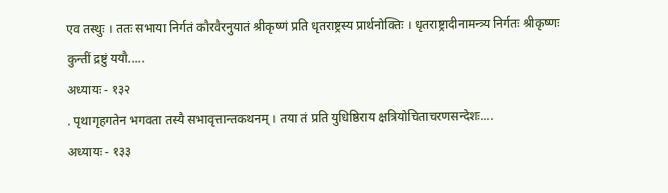एव तस्थुः । ततः सभाया निर्गतं कौरवैरनुयातं श्रीकृष्णं प्रति धृतराष्ट्रस्य प्रार्थनोक्तिः । धृतराष्ट्रादीनामन्त्र्य निर्गतः श्रीकृष्णः कुन्तीं द्रष्टुं ययौ.....
अध्यायः - १३२
. पृथागृहगतेन भगवता तस्यै सभावृत्तान्तकथनम् । तया तं प्रति युधिष्ठिराय क्षत्रियोचिताचरणसन्देशः....
अध्यायः - १३३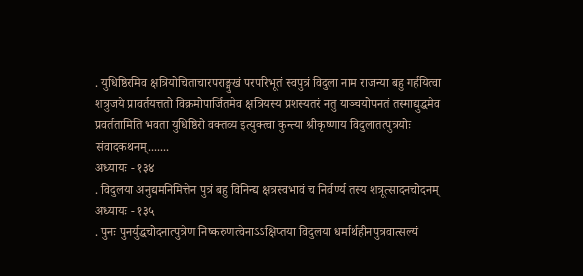. युधिष्ठिरमिव क्षत्रियोचिताचारपराङ्मुखं परपरिभूतं स्वपुत्रं विदुला नाम राजन्या बहु गर्हयित्वा शत्रुजये प्रावर्तयत्ततो विक्रमोपार्जितमेव क्षत्रियस्य प्रशस्यतरं नतु याञ्चयोपनतं तस्माद्युद्धमेव प्रवर्ततामिति भवता युधिष्ठिरो वक्तव्य इत्युक्त्वा कुन्त्या श्रीकृष्णाय विदुलातत्पुत्रयोः संवादकथनम्.......
अध्यायः - १३४
. विदुलया अनुद्यमनिमित्तेन पुत्रं बहु विनिन्द्य क्षत्रस्वभावं च निर्वर्ण्य तस्य शत्रूत्सादनचोदनम्
अध्यायः - १३५
. पुनः पुनर्युद्धचोदनात्पुत्रेण निष्करुणत्वेनाऽऽक्षिप्तया विदुलया धर्मार्थहीनपुत्रवात्सल्यं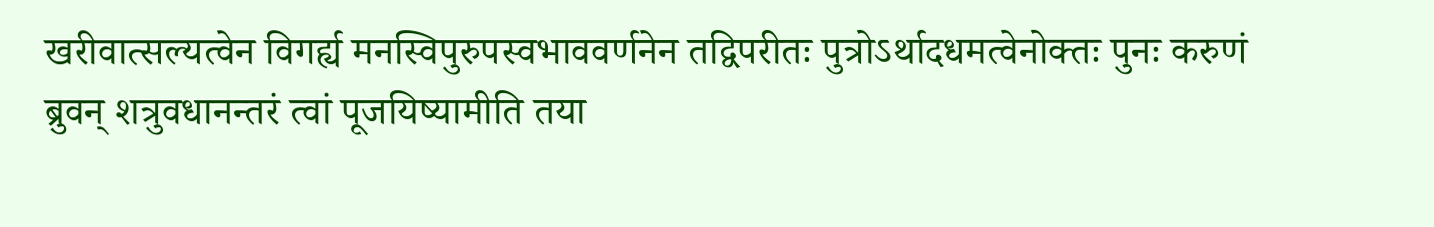खरीवात्सल्यत्वेन विगर्ह्य मनस्विपुरुपस्वभाववर्णनेन तद्विपरीतः पुत्रोऽर्थादधमत्वेनोक्तः पुनः करुणं ब्रुवन् शत्रुवधानन्तरं त्वां पूजयिष्यामीति तया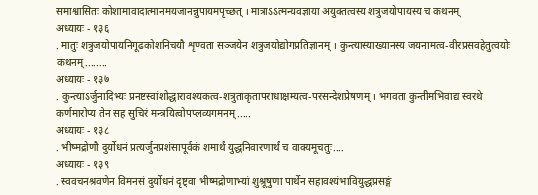समाश्वासितः कोशामावादात्मानमयजानन्नुपायमपृच्छत् । मात्राऽऽत्मन्यवज्ञाया अयुक्तत्वस्य शत्रुजयोपायस्य च कथनम्
अध्यायः - १३६
. मातुः शत्रुजयोपायनिगूढकोशनिचयौ शृण्वता सञ्जयेन शत्रुजयोद्योगप्रतिज्ञानम् । कुन्त्यास्याख्यानस्य जयनामत्व-वीरप्रसवहेतुत्वयोः कथनम्........
अध्यायः - १३७
. कुन्त्याऽर्जुनादिभ्यः प्रनष्टस्वांशोद्धारावश्यकत्व-शत्रुताकृतापराधाक्षम्यत्व-परसन्देशप्रेषणम् । भगवता कुन्तीमभिवाद्य स्वरथे कर्णमारोप्य तेन सह सुचिरं मन्त्रयित्वोपप्लव्यगमनम्.....
अध्यायः - १३८
. भीष्मद्रोणौ दुर्योधनं प्रत्यर्जुनप्रशंसापूर्वकं शमार्थं युद्धनिवारणार्थं च वाक्यमूचतुः....
अध्यायः - १३९
. स्ववचनश्रवणेन विमनसं दुर्योधनं दृष्ट्वा भीष्मद्रोणाभ्यां शुश्रूषुणा पार्थेन सहावश्यंभावियुद्धप्रसङ्गं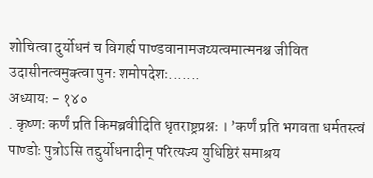शोचित्वा दुर्योधनं च विगर्ह्य पाण्डवानामजय्यत्वमात्मनश्च जीवित उदासीनत्वमुक्त्वा पुनः शमोपदेशः.......
अध्यायः - १४०
. कृष्णः कर्णं प्रति किमब्रवीदिति धृतराष्ट्रप्रश्नः । ’कर्णं प्रति भगवता धर्मतस्त्वं पाण्डोः पुत्रोऽसि तद्दुर्योधनादीन् परित्यज्य युधिष्ठिरं समाश्रय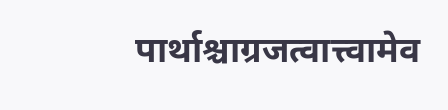पार्थाश्चाग्रजत्वात्त्वामेव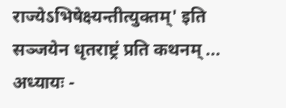राज्येऽभिषेक्ष्यन्तीत्युक्तम्' इति सञ्जयेन धृतराष्ट्रं प्रति कथनम् ...
अध्यायः -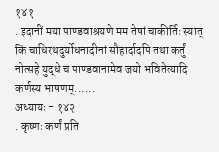१४१
. इदानीं मया पाण्डवाश्रयणे मम तेषां चाकीर्तिः स्यात् किं चाधिरथदुर्योधनादीनां सौहार्दादपि तथा कर्तुं नोत्सहे युद्धे च पाण्डवानामेव जयो भवितेत्यादि कर्णस्य भाषणम्......
अध्यायः - १४२
. कृष्णः कर्णं प्रति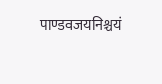पाण्डवजयनिश्चयं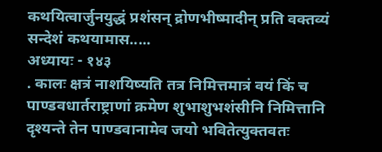कथयित्वार्जुनयुद्धं प्रशंसन् द्रोणभीष्मादीन् प्रति वक्तव्यं सन्देशं कथयामास.....
अध्यायः - १४३
. कालः क्षत्रं नाशयिष्यति तत्र निमित्तमात्रं वयं किं च पाण्डवधार्तराष्ट्राणां क्रमेण शुभाशुभशंसीनि निमित्तानि दृश्यन्ते तेन पाण्डवानामेव जयो भवितेत्युक्तवतः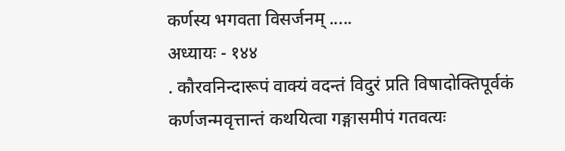कर्णस्य भगवता विसर्जनम् .....
अध्यायः - १४४
. कौरवनिन्दारूपं वाक्यं वदन्तं विदुरं प्रति विषादोक्तिपूर्वकं कर्णजन्मवृत्तान्तं कथयित्वा गङ्गासमीपं गतवत्यः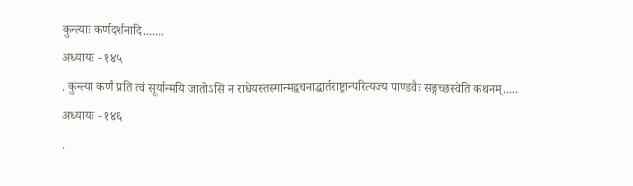कुन्त्याः कर्णदर्शनादि.......
अध्यायः - १४५
. कुन्त्या कर्णं प्रति त्वं सूर्यान्मयि जातोऽसि न राधेयस्तस्मान्मद्वचनाद्धार्तराष्ट्रान्परित्यज्य पाण्डवैः सङ्गच्छस्वेति कथनम्.....
अध्यायः - १४६
.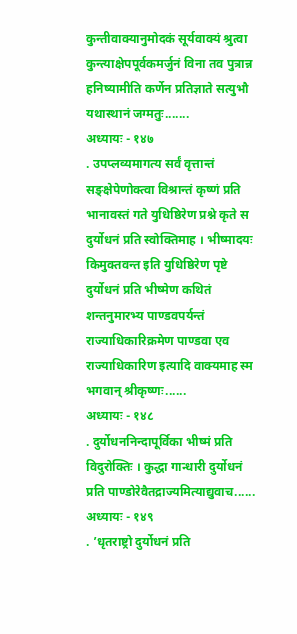कुन्तीवाक्यानुमोदकं सूर्यवाक्यं श्रुत्वा कुन्त्याक्षेपपूर्वकमर्जुनं विना तव पुत्रान्न हनिष्यामीति कर्णेन प्रतिज्ञाते सत्युभौ यथास्थानं जग्मतुः.......
अध्यायः - १४७
. उपप्लव्यमागत्य सर्वं वृत्तान्तं सङ्क्षेपेणोक्त्वा विश्रान्तं कृष्णं प्रति भानावस्तं गते युधिष्ठिरेण प्रश्ने कृते स दुर्योधनं प्रति स्वोक्तिमाह । भीष्मादयः किमुक्तवन्त इति युधिष्ठिरेण पृष्टे दुर्योधनं प्रति भीष्मेण कथितं शन्तनुमारभ्य पाण्डवपर्यन्तं राज्याधिकारिक्रमेण पाण्डवा एव राज्याधिकारिण इत्यादि वाक्यमाह स्म भगवान् श्रीकृष्णः......
अध्यायः - १४८
. दुर्योधननिन्दापूर्विका भीष्मं प्रति विदुरोक्तिः । कुद्धा गान्धारी दुर्योधनं प्रति पाण्डोरेवैतद्राज्यमित्याद्युवाच......
अध्यायः - १४९
. ’धृतराष्ट्रो दुर्योधनं प्रति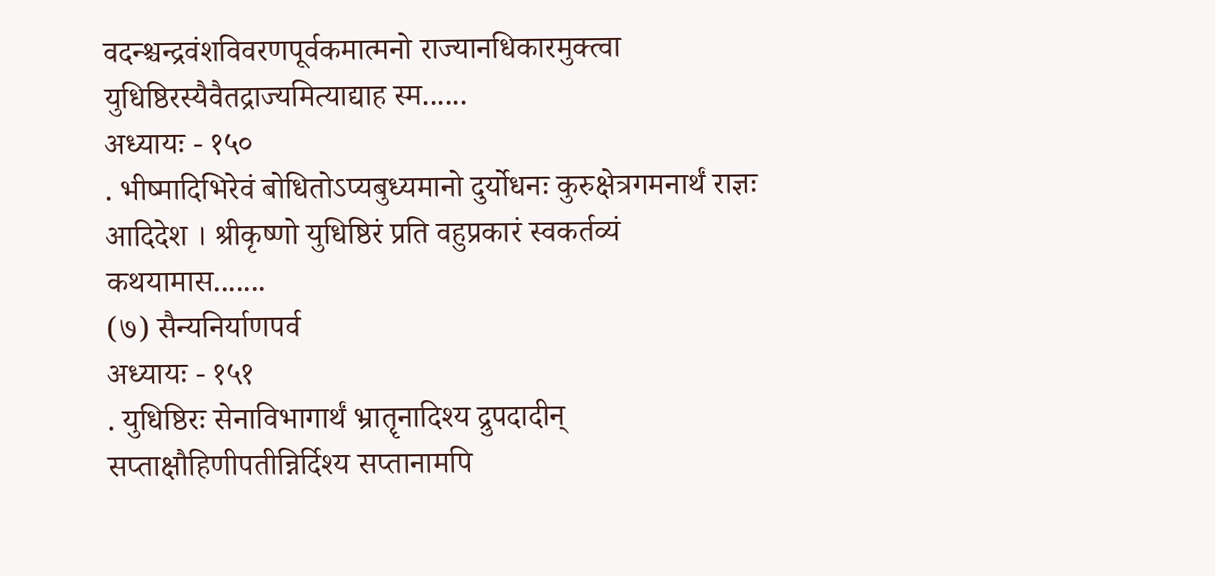वदन्श्चन्द्रवंशविवरणपूर्वकमात्मनो राज्यानधिकारमुक्त्वा युधिष्ठिरस्यैवैतद्राज्यमित्याद्याह स्म......
अध्यायः - १५०
. भीष्मादिभिरेवं बोधितोऽप्यबुध्यमानो दुर्योधनः कुरुक्षेत्रगमनार्थं राज्ञः आदिदेश । श्रीकृष्णो युधिष्ठिरं प्रति वहुप्रकारं स्वकर्तव्यं कथयामास.......
(७) सैन्यनिर्याणपर्व
अध्यायः - १५१
. युधिष्ठिरः सेनाविभागार्थं भ्रातॄनादिश्य द्रुपदादीन् सप्ताक्षौहिणीपतीन्निर्दिश्य सप्तानामपि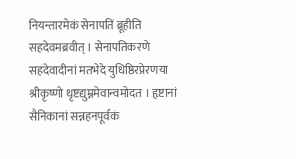नियन्तारमेकं सेनापतिं ब्रूहीति सहदेवमब्रवीत् । सेनापतिकरणे सहदेवादीनां मतभेदे युधिष्ठिरप्रेरणया श्रीकृष्णो धृष्टद्युम्नमेवान्वमोदत । हृष्टानां सैनिकानां सन्नहनपूर्वकं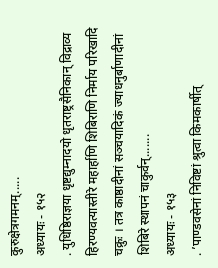कुरुक्षेत्रगमनम्.....
अध्यायः - १५२
. युधिष्ठिराज्ञया धृष्टद्युम्नादयो धृतराष्ट्रसैनिकान् विद्राव्य हिरण्यवत्यास्तीरे महार्हाणि शिबिराणि निर्माय परिखादि चक्रुः । तत्र काष्ठादीनां सञ्चयादिकं ज्याधनुर्बाणादीनां शिबिरे स्थापनं चाकुर्वन्.......
अध्यायः - १५३
. ’पाण्डवसेनां निविष्टां श्रुत्वा किमकार्षीत्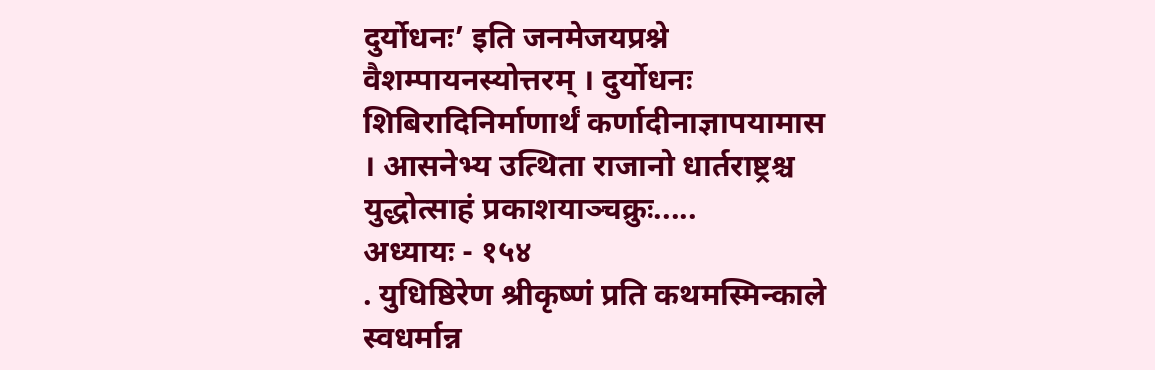दुर्योधनः’ इति जनमेजयप्रश्ने वैशम्पायनस्योत्तरम् । दुर्योधनः शिबिरादिनिर्माणार्थं कर्णादीनाज्ञापयामास । आसनेभ्य उत्थिता राजानो धार्तराष्ट्रश्च युद्धोत्साहं प्रकाशयाञ्चक्रुः.....
अध्यायः - १५४
. युधिष्ठिरेण श्रीकृष्णं प्रति कथमस्मिन्काले स्वधर्मान्न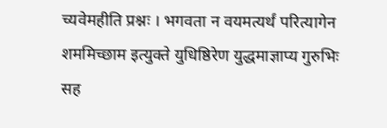च्यवेमहीति प्रश्नः । भगवता न वयमत्यर्थं परित्यागेन शममिच्छाम इत्युक्ते युधिष्ठिरेण युद्धमाज्ञाप्य गुरुभिः सह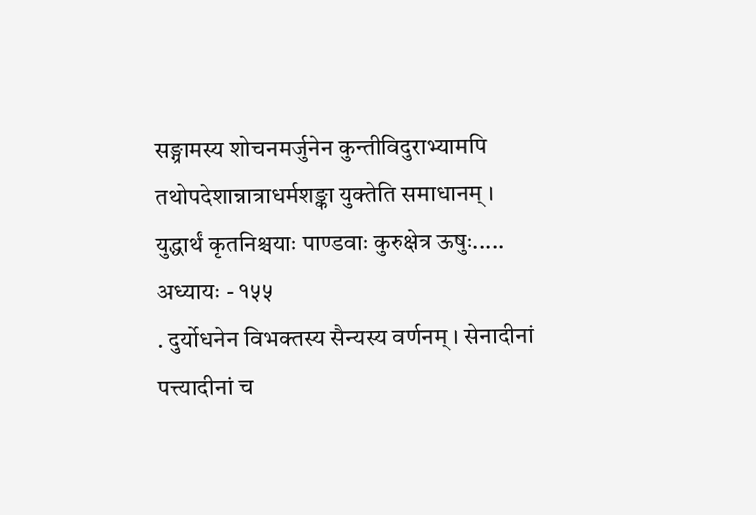सङ्ग्रामस्य शोचनमर्जुनेन कुन्तीविदुराभ्यामपि तथोपदेशान्नात्राधर्मशङ्का युक्तेति समाधानम् । युद्धार्थं कृतनिश्चयाः पाण्डवाः कुरुक्षेत्र ऊषुः.....
अध्यायः - १५५
. दुर्योधनेन विभक्तस्य सैन्यस्य वर्णनम् । सेनादीनां पत्त्यादीनां च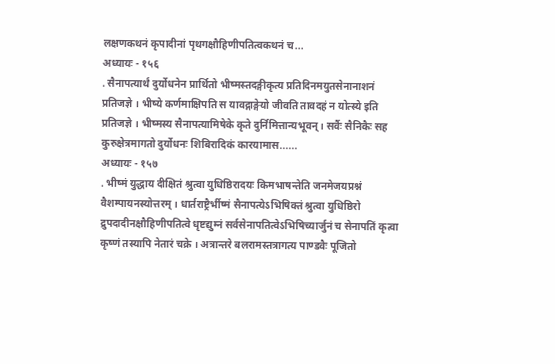लक्षणकथनं कृपादीनां पृथगक्षौहिणीपतित्वकथनं च...
अध्यायः - १५६
. सैनापत्यार्थं दुर्योधनेन प्रार्थितो भीष्मस्तदङ्गीकृत्य प्रतिदिनमयुतसेनानाशनं प्रतिजज्ञे । भीष्ये कर्णमाक्षिपति स यावद्गाङ्गेयो जीवति तावदहं न योत्स्ये इति प्रतिजज्ञे । भीष्मस्य सैनापत्यामिषेके कृते दुर्निमित्तान्यभूवन् । सर्वैः सैनिकैः सह कुरुक्षेत्रमागतो दुर्योधनः शिबिरादिकं कारयामास......
अध्यायः - १५७
. भीष्मं युद्धाय दीक्षितं श्रुत्वा युधिष्ठिरादयः किमभाषन्तेति जनमेजयप्रश्नं वैशम्पायनस्योत्तरम् । धार्तराष्ट्रैर्भीष्मं सैनापत्येऽभिषिक्तं श्रुत्वा युधिष्ठिरो द्रुपदादीनक्षौहिणीपतित्वे धृष्टद्युम्नं सर्वसेनापतित्वेऽभिषिच्यार्जुनं च सेनापतिं कृत्वा कृष्णं तस्यापि नेतारं चक्रे । अत्रान्तरे बलरामस्तत्रागत्य पाण्डवैः पूजितो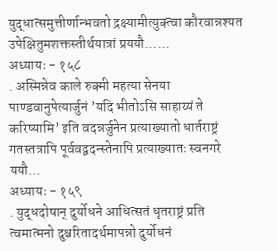युद्धात्समुत्तीर्णान्भवतो द्रक्ष्यामीत्युक्त्वा कौरवान्नश्यत उपेक्षितुमशक्तस्तीर्थयात्रां प्रययौ......
अध्यायः - १५८
. अस्मिन्नेव काले रुक्मी महत्या सेनया पाण्डवानुपेत्यार्जुनं ’यदि भीतोऽसि साहाय्यं ते करिष्यामि’ इति वदन्नर्जुनेन प्रत्याख्यातो धार्तराष्ट्रं गतस्तत्रापि पूर्ववद्वदन्स्तेनापि प्रत्याख्यातः स्वनगरे ययौ...
अध्यायः - १५९
. युद्धदोषान् दुर्योधने आधित्सतं धृतराष्ट्रं प्रति त्वमात्मनो दुश्चरितादर्थमापन्नो दुर्योधनं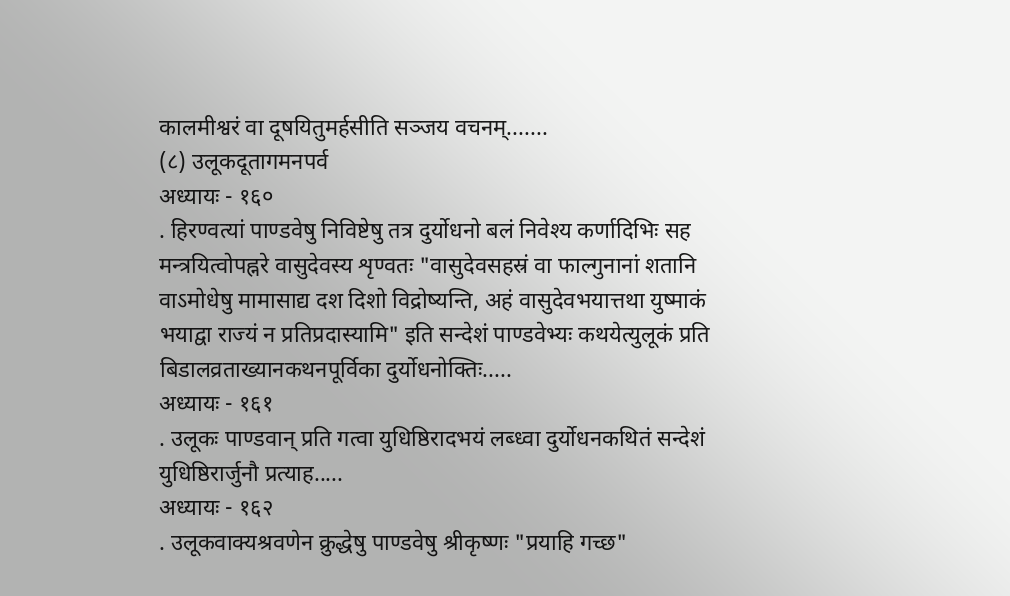कालमीश्वरं वा दूषयितुमर्हसीति सञ्जय वचनम्.......
(८) उलूकदूतागमनपर्व
अध्यायः - १६०
. हिरण्वत्यां पाण्डवेषु निविष्टेषु तत्र दुर्योधनो बलं निवेश्य कर्णादिभिः सह मन्त्रयित्वोपह्नरे वासुदेवस्य शृण्वतः "वासुदेवसहस्रं वा फाल्गुनानां शतानि वाऽमोधेषु मामासाद्य दश दिशो विद्रोष्यन्ति, अहं वासुदेवभयात्तथा युष्माकं भयाद्वा राज्यं न प्रतिप्रदास्यामि" इति सन्देशं पाण्डवेभ्यः कथयेत्युलूकं प्रति बिडालव्रताख्यानकथनपूर्विका दुर्योधनोक्तिः.....
अध्यायः - १६१
. उलूकः पाण्डवान् प्रति गत्वा युधिष्ठिरादभयं लब्ध्वा दुर्योधनकथितं सन्देशं युधिष्ठिरार्जुनौ प्रत्याह.....
अध्यायः - १६२
. उलूकवाक्यश्रवणेन क्रुद्धेषु पाण्डवेषु श्रीकृष्णः "प्रयाहि गच्छ"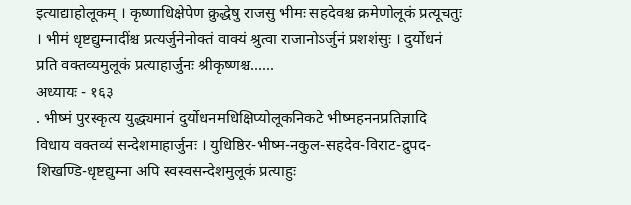इत्याद्याहोलूकम् । कृष्णाधिक्षेपेण क्रुद्धेषु राजसु भीमः सहदेवश्च क्रमेणोलूकं प्रत्यूचतुः । भीमं धृष्टद्युम्नादींश्च प्रत्यर्जुनेनोक्तं वाक्यं श्रुत्वा राजानोऽर्जुनं प्रशशंसुः । दुर्योधनं प्रति वक्तव्यमुलूकं प्रत्याहार्जुनः श्रीकृष्णश्च......
अध्यायः - १६३
. भीष्मं पुरस्कृत्य युद्ध्यमानं दुर्योधनमधिक्षिप्योलूकनिकटे भीष्महननप्रतिज्ञादि विधाय वक्तव्यं सन्देशमाहार्जुनः । युधिष्ठिर-भीष्म-नकुल-सहदेव-विराट-द्रुपद-शिखण्डि-धृष्टद्युम्ना अपि स्वस्वसन्देशमुलूकं प्रत्याहुः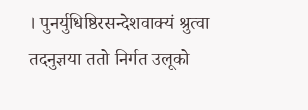। पुनर्युधिष्ठिरसन्देशवाक्यं श्रुत्वा तदनुज्ञया ततो निर्गत उलूको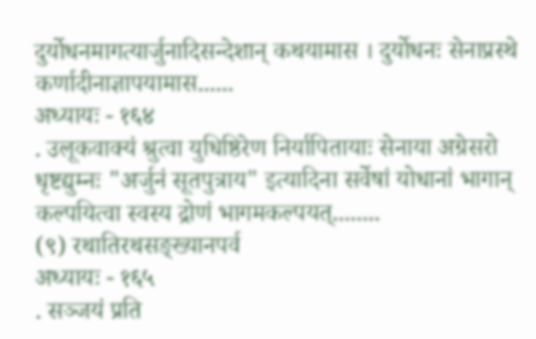दुर्योधनमागत्यार्जुनादिसन्देशान् कथयामास । दुर्योधनः सेनाप्रस्थे कर्णादीनाज्ञापयामास......
अध्यायः - १६४
. उलूकवाक्यं श्रुत्वा युधिष्ठिरेण निर्यापितायाः सेनाया अग्रेसरो धृष्टद्युम्नः "अर्जुनं सूतपुत्राय" इत्यादिना सर्वेषां योधानां भागान् कल्पयित्वा स्वस्य द्रोणं भागमकल्पयत्........
(९) रथातिरथसङ्ख्यानपर्व
अध्यायः - १६५
. सञ्जयं प्रति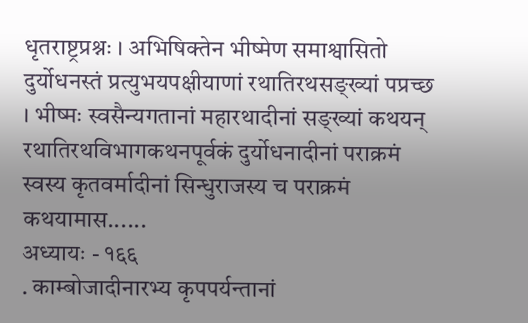धृतराष्ट्रप्रश्नः । अभिषिक्तेन भीष्मेण समाश्वासितो दुर्योधनस्तं प्रत्युभयपक्षीयाणां रथातिरथसङ्ख्यां पप्रच्छ । भीष्मः स्वसैन्यगतानां महारथादीनां सङ्ख्यां कथयन् रथातिरथविभागकथनपूर्वकं दुर्योधनादीनां पराक्रमं स्वस्य कृतवर्मादीनां सिन्धुराजस्य च पराक्रमं कथयामास......
अध्यायः - १६६
. काम्बोजादीनारभ्य कृपपर्यन्तानां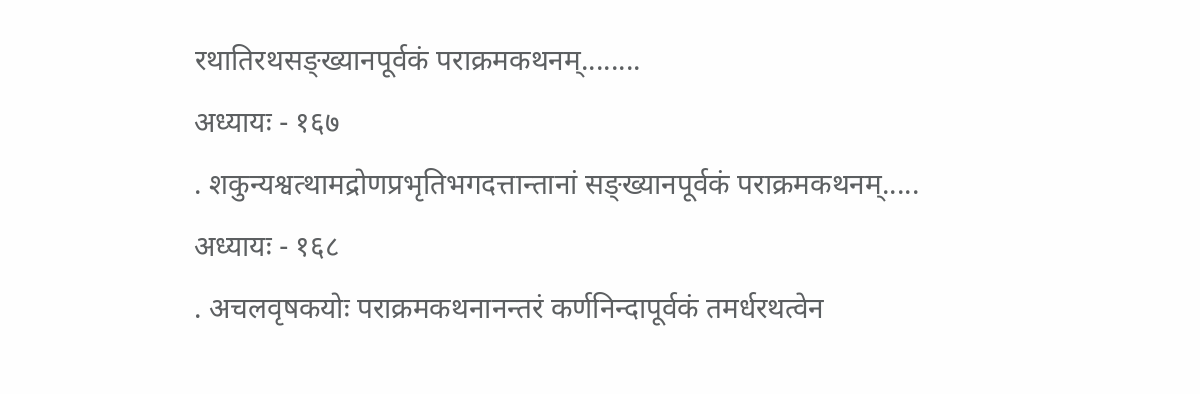रथातिरथसङ्ख्यानपूर्वकं पराक्रमकथनम्........
अध्यायः - १६७
. शकुन्यश्वत्थामद्रोणप्रभृतिभगदत्तान्तानां सङ्ख्यानपूर्वकं पराक्रमकथनम्.....
अध्यायः - १६८
. अचलवृषकयोः पराक्रमकथनानन्तरं कर्णनिन्दापूर्वकं तमर्धरथत्वेन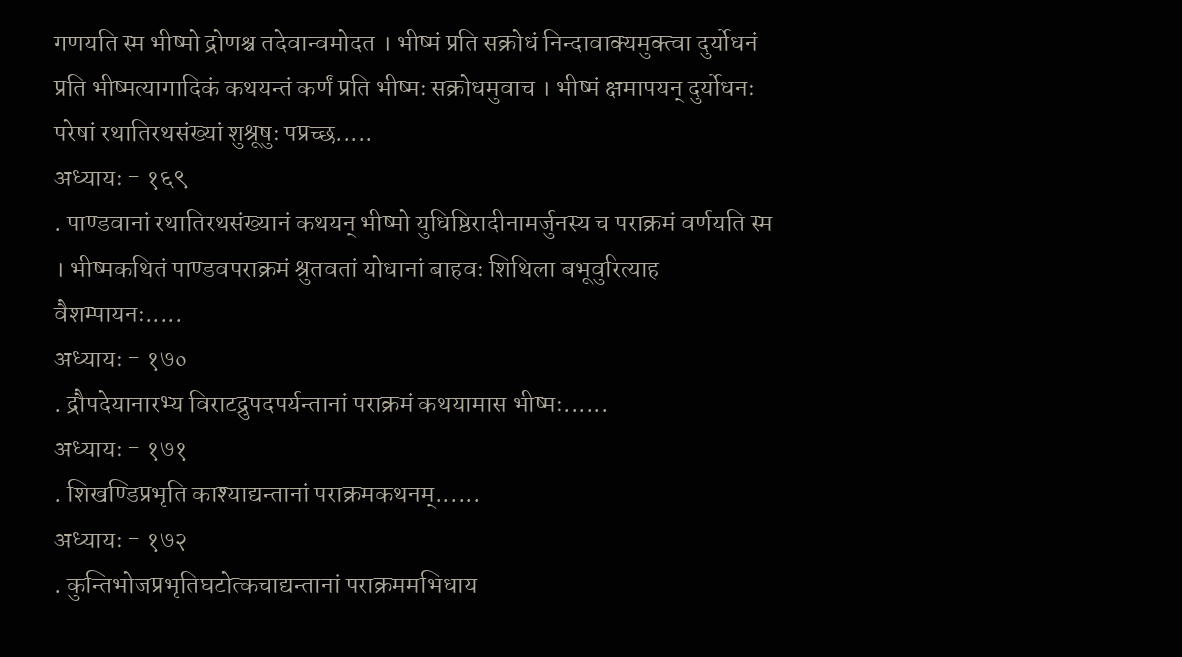गणयति स्म भीष्मो द्रोणश्च तदेवान्वमोदत । भीष्मं प्रति सक्रोधं निन्दावाक्यमुक्त्वा दुर्योधनं प्रति भीष्मत्यागादिकं कथयन्तं कर्णं प्रति भीष्मः सक्रोधमुवाच । भीष्मं क्षमापयन् दुर्योधनः परेषां रथातिरथसंख्यां शुश्रूषुः पप्रच्छ.....
अध्यायः - १६९
. पाण्डवानां रथातिरथसंख्यानं कथयन् भीष्मो युधिष्ठिरादीनामर्जुनस्य च पराक्रमं वर्णयति स्म । भीष्मकथितं पाण्डवपराक्रमं श्रुतवतां योधानां बाहवः शिथिला बभूवुरित्याह वैशम्पायनः.....
अध्यायः - १७०
. द्रौपदेयानारभ्य विराटद्रुपदपर्यन्तानां पराक्रमं कथयामास भीष्मः......
अध्यायः - १७१
. शिखण्डिप्रभृति काश्याद्यन्तानां पराक्रमकथनम्......
अध्यायः - १७२
. कुन्तिभोजप्रभृतिघटोत्कचाद्यन्तानां पराक्रममभिधाय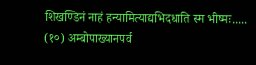शिखण्डिनं नाहं हन्यामित्याद्यभिदधाति स्म भीष्मः.....
(१०) अम्बोपाख्यानपर्व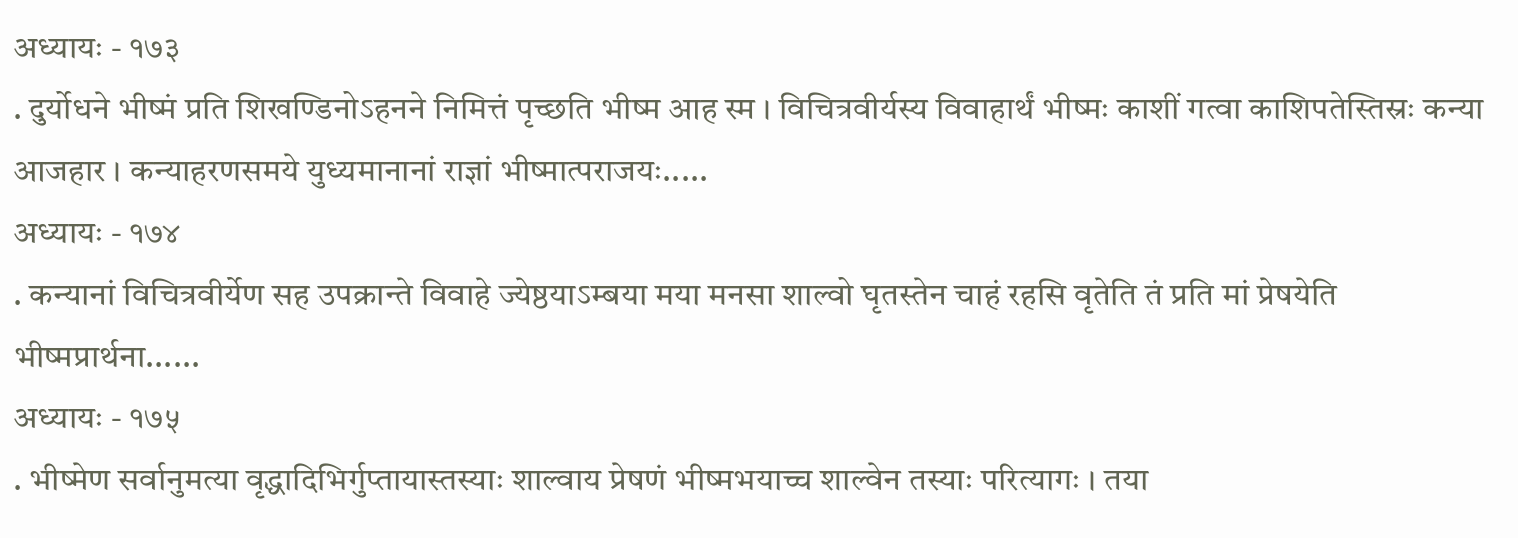अध्यायः - १७३
. दुर्योधने भीष्मं प्रति शिखण्डिनोऽहनने निमित्तं पृच्छति भीष्म आह स्म । विचित्रवीर्यस्य विवाहार्थं भीष्मः काशीं गत्वा काशिपतेस्तिस्रः कन्या आजहार । कन्याहरणसमये युध्यमानानां राज्ञां भीष्मात्पराजयः.....
अध्यायः - १७४
. कन्यानां विचित्रवीर्येण सह उपक्रान्ते विवाहे ज्येष्ठयाऽम्बया मया मनसा शाल्वो घृतस्तेन चाहं रहसि वृतेति तं प्रति मां प्रेषयेति भीष्मप्रार्थना......
अध्यायः - १७५
. भीष्मेण सर्वानुमत्या वृद्धादिभिर्गुप्तायास्तस्याः शाल्वाय प्रेषणं भीष्मभयाच्च शाल्वेन तस्याः परित्यागः । तया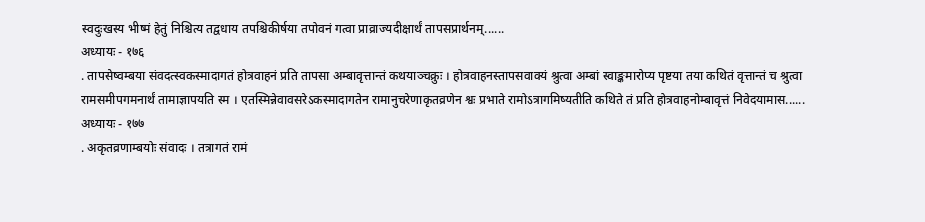स्वदुःखस्य भीष्मं हेतुं निश्चित्य तद्वधाय तपश्चिकीर्षया तपोवनं गत्वा प्राव्राज्यदीक्षार्थं तापसप्रार्थनम्......
अध्यायः - १७६
. तापसेष्वम्बया संवदत्स्वकस्मादागतं होत्रवाहनं प्रति तापसा अम्बावृत्तान्तं कथयाञ्चक्रुः । होत्रवाहनस्तापसवाक्यं श्रुत्वा अम्बां स्वाङ्कमारोप्य पृष्टया तया कथितं वृत्तान्तं च श्रुत्वा रामसमीपगमनार्थं तामाज्ञापयति स्म । एतस्मिन्नेवावसरेऽकस्मादागतेन रामानुचरेणाकृतव्रणेन श्वः प्रभाते रामोऽत्रागमिष्यतीति कथिते तं प्रति होत्रवाहनोम्बावृत्तं निवेदयामास......
अध्यायः - १७७
. अकृतव्रणाम्बयोः संवादः । तत्रागतं रामं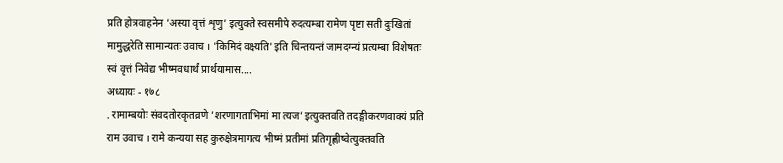प्रति होत्रवाहनेन ’अस्या वृत्तं शृणु’ इत्युक्ते स्वसमीपे रुदत्यम्बा रामेण पृष्टा सती दुःखितां मामुद्धरेति सामान्यतः उवाच । 'किमिदं वक्ष्यति' इति चिन्तयन्तं जामदग्न्यं प्रत्यम्बा विशेषतः स्वं वृत्तं निवेद्य भीष्मवधार्थं प्रार्थयामास....
अध्यायः - १७८
. रामाम्बयोः संवदतोरकृतव्रणे ’शरणागताभिमां मा त्यज’ इत्युक्तवति तदङ्गीकरणवाक्यं प्रति राम उवाच । रामे कन्यया सह कुरुक्षेत्रमागत्य भीष्मं प्रतीमां प्रतिगृह्णीष्वेत्युक्तवति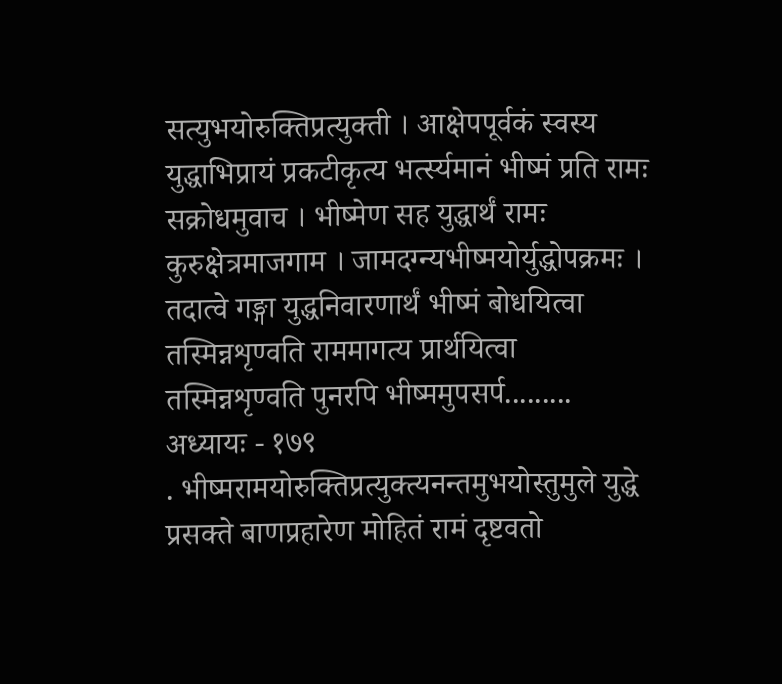सत्युभयोरुक्तिप्रत्युक्ती । आक्षेपपूर्वकं स्वस्य युद्धाभिप्रायं प्रकटीकृत्य भर्त्स्यमानं भीष्मं प्रति रामः सक्रोधमुवाच । भीष्मेण सह युद्धार्थं रामः कुरुक्षेत्रमाजगाम । जामदग्न्यभीष्मयोर्युद्धोपक्रमः । तदात्वे गङ्गा युद्धनिवारणार्थं भीष्मं बोधयित्वा तस्मिन्नशृण्वति राममागत्य प्रार्थयित्वा तस्मिन्नशृण्वति पुनरपि भीष्ममुपसर्प.........
अध्यायः - १७९
. भीष्मरामयोरुक्तिप्रत्युक्त्यनन्तमुभयोस्तुमुले युद्धे प्रसक्ते बाणप्रहारेण मोहितं रामं दृष्टवतो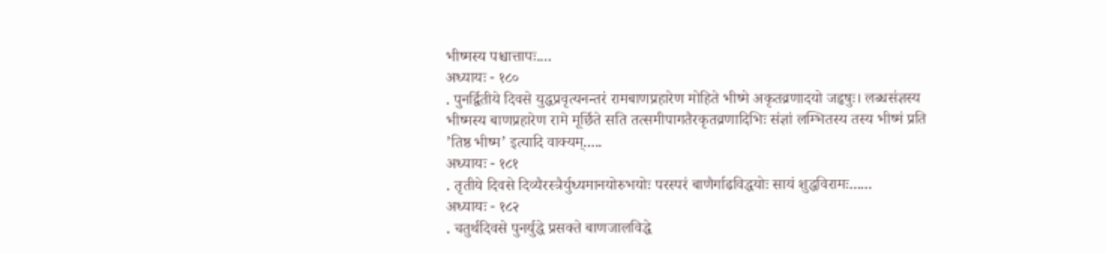भीष्मस्य पश्चात्तापः....
अध्यायः - १८०
. पुनर्द्वितीये दिवसे युद्धप्रवृत्यनन्तरं रामबाणप्रहारेण मोहिते भीष्मे अकृतव्रणादयो जहृषुः। लब्धसंज्ञस्य भीष्मस्य बाणप्रहारेण रामे मूर्छिते सति तत्समीपागतैरकृतव्रणादिभिः संज्ञां लम्भितस्य तस्य भीष्मं प्रति ’तिष्ठ भीष्म’ इत्यादि वाक्यम्.....
अध्यायः - १८१
. तृतीये दिवसे दिव्यैरस्त्रैर्युध्यमानयोरुभयोः परस्परं बाणैर्गाढविद्धयोः सायं शुद्धविरामः......
अध्यायः - १८२
. चतुर्थदिवसे पुनर्युद्धे प्रसक्ते बाणजालविद्धे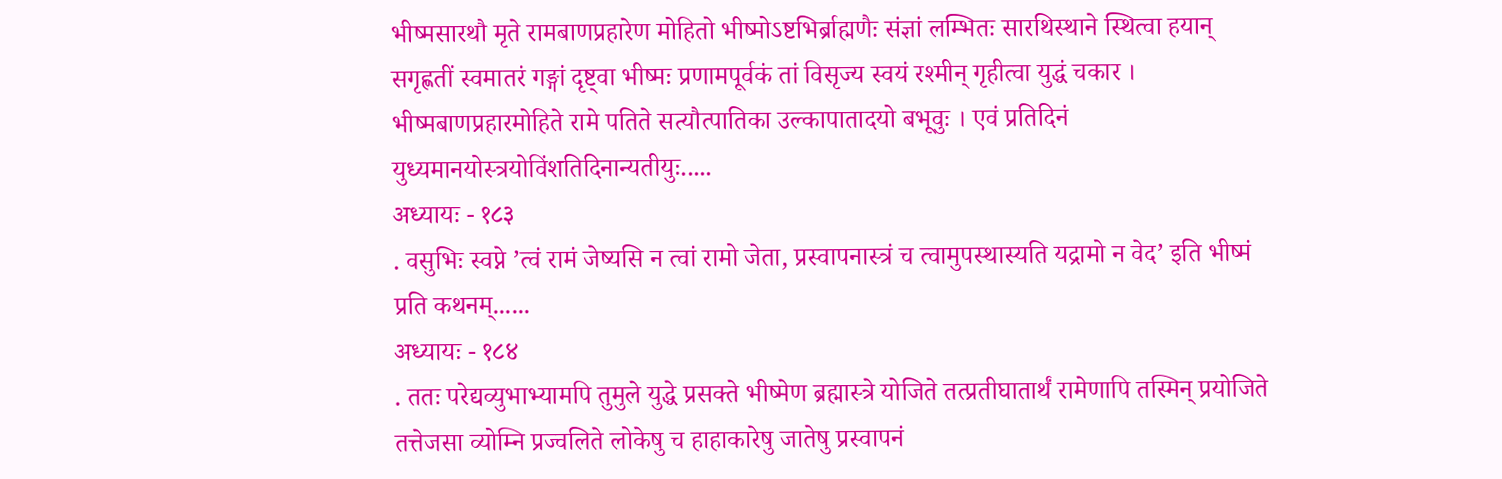भीष्मसारथौ मृते रामबाणप्रहारेण मोहितो भीष्मोऽष्टभिर्ब्राह्मणैः संज्ञां लम्भितः सारथिस्थाने स्थित्वा हयान् सगृह्णतीं स्वमातरं गङ्गां दृष्ट्वा भीष्मः प्रणामपूर्वकं तां विसृज्य स्वयं रश्मीन् गृहीत्वा युद्धं चकार । भीष्मबाणप्रहारमोहिते रामे पतिते सत्यौत्पातिका उल्कापातादयो बभूवुः । एवं प्रतिदिनं युध्यमानयोस्त्रयोविंशतिदिनान्यतीयुः.....
अध्यायः - १८३
. वसुभिः स्वप्ने ’त्वं रामं जेष्यसि न त्वां रामो जेता, प्रस्वापनास्त्रं च त्वामुपस्थास्यति यद्रामो न वेद’ इति भीष्मं प्रति कथनम्......
अध्यायः - १८४
. ततः परेद्यव्युभाभ्यामपि तुमुले युद्धे प्रसक्ते भीष्मेण ब्रह्मास्त्रे योजिते तत्प्रतीघातार्थं रामेणापि तस्मिन् प्रयोजिते तत्तेजसा व्योम्नि प्रज्वलिते लोकेषु च हाहाकारेषु जातेषु प्रस्वापनं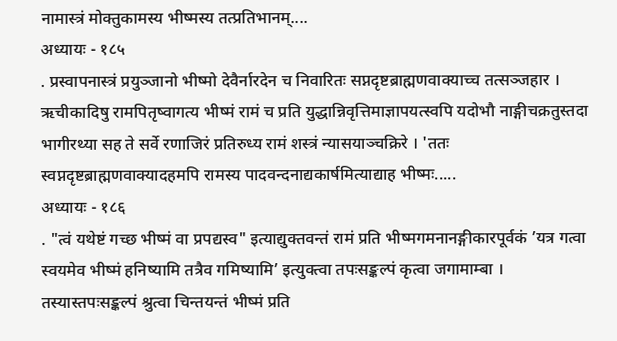नामास्त्रं मोक्तुकामस्य भीष्मस्य तत्प्रतिभानम्....
अध्यायः - १८५
. प्रस्वापनास्त्रं प्रयुञ्जानो भीष्मो देवैर्नारदेन च निवारितः सप्नदृष्टब्राह्मणवाक्याच्च तत्सञ्जहार । ऋचीकादिषु रामपितृष्वागत्य भीष्मं रामं च प्रति युद्धान्निवृत्तिमाज्ञापयत्स्वपि यदोभौ नाङ्गीचक्रतुस्तदा भागीरथ्या सह ते सर्वे रणाजिरं प्रतिरुध्य रामं शस्त्रं न्यासयाञ्चक्रिरे । 'ततः स्वप्नदृष्टब्राह्मणवाक्यादहमपि रामस्य पादवन्दनाद्यकार्षमित्याद्याह भीष्मः.....
अध्यायः - १८६
. "त्वं यथेष्टं गच्छ भीष्मं वा प्रपद्यस्व" इत्याद्युक्तवन्तं रामं प्रति भीष्मगमनानङ्गीकारपूर्वकं ’यत्र गत्वा स्वयमेव भीष्मं हनिष्यामि तत्रैव गमिष्यामि’ इत्युक्त्वा तपःसङ्कल्पं कृत्वा जगामाम्बा । तस्यास्तपःसङ्कल्पं श्रुत्वा चिन्तयन्तं भीष्मं प्रति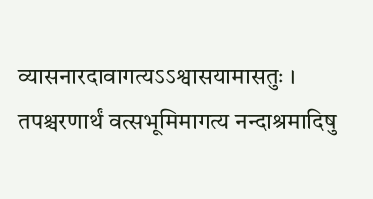व्यासनारदावागत्यऽऽश्वासयामासतुः । तपश्चरणार्थं वत्सभूमिमागत्य नन्दाश्रमादिषु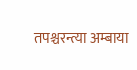तपश्चरन्त्या अम्बाया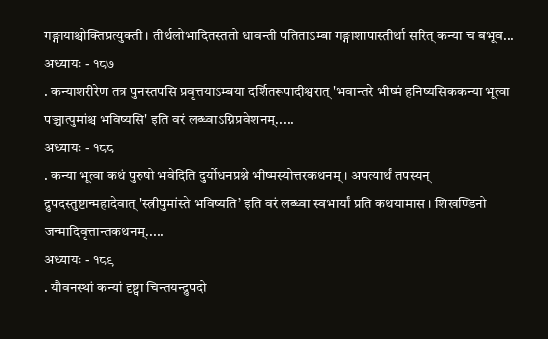गङ्गायाश्चोक्तिप्रत्युक्ती । तीर्थलोभादितस्ततो धावन्ती पतिताऽम्बा गङ्गाशापास्तीर्था सरित् कन्या च बभूव...
अध्यायः - १८७
. कन्याशरीरेण तत्र पुनस्तपसि प्रवृत्तयाऽम्बया दर्शितरूपादीश्वरात् 'भवान्तरे भीष्मं हनिष्यसिककन्या भूत्वा पञ्चात्पुमांश्च भविष्यसि' इति वरं लब्ध्वाऽग्निप्रवेशनम्.....
अध्यायः - १८८
. कन्या भूत्वा कथं पुरुषो भवेदिति दुर्योधनप्रश्ने भीष्मस्योत्तरकथनम् । अपत्यार्थं तपस्यन् द्रुपदस्तुष्टान्महादेवात् 'स्त्रीपुमांस्ते भविष्यति’ इति वरं लब्ध्वा स्वभार्यां प्रति कथयामास । शिखण्डिनो जन्मादिवृत्तान्तकथनम्.....
अध्यायः - १८९
. यौवनस्थां कन्यां दृष्ट्वा चिन्तयन्द्रुपदो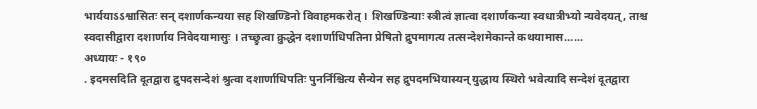भार्ययाऽऽश्वासितः सन् दशार्णकन्यया सह शिखण्डिनो विवाहमकरोत् । शिखण्डिन्याः स्त्रीत्वं ज्ञात्वा दशार्णकन्या स्वधात्रीभ्यो न्यवेदयत्, ताश्च स्वदासीद्वारा दशार्णाय निवेदयामासुः । तच्छ्रुत्वा क्रुद्धेन दशार्णाधिपतिना प्रेषितो द्रुपमागत्य तत्सन्देशमेकान्ते कथयामास......
अध्यायः - १९०
. इदमसदिति दूतद्वारा द्रुपदसन्देशं श्रुत्वा दशार्णाधिपतिः पुनर्निश्चित्य सैन्येन सह द्रुपदमभियास्यन् युद्धाय स्थिरो भवेत्यादि सन्देशं दूतद्वारा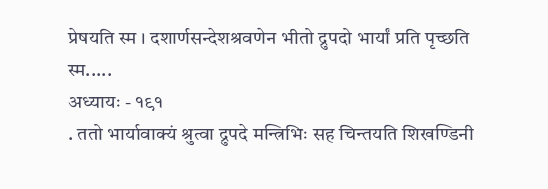प्रेषयति स्म । दशार्णसन्देशश्रवणेन भीतो द्रुपदो भार्यां प्रति पृच्छति स्म.....
अध्यायः - १९१
. ततो भार्यावाक्यं श्रुत्वा द्रुपदे मन्त्रिभिः सह चिन्तयति शिखण्डिनी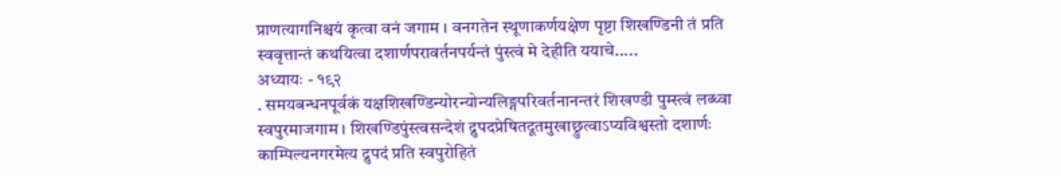प्राणत्यागनिश्चयं कृत्वा वनं जगाम । वनगतेन स्थूणाकर्णयक्षेण पृष्टा शिखण्डिनी तं प्रति स्ववृत्तान्तं कथयित्वा दशार्णपरावर्तनपर्यन्तं पुंस्त्वं मे देहीति ययाचे.....
अध्यायः - १९२
. समयबन्धनपूर्वकं यक्षशिखण्डिन्योरन्योन्यलिङ्गपरिवर्तनानन्तरं शिखण्डी पुम्स्त्वं लब्ध्वा स्वपुरमाजगाम । शिखण्डिपुंस्त्वसन्देशं द्रुपदप्रेषितदूतमुखाछ्रुत्वाऽप्यविश्वस्तो दशार्णः काम्पिल्यनगरमेत्य द्रुपदं प्रति स्वपुरोहितं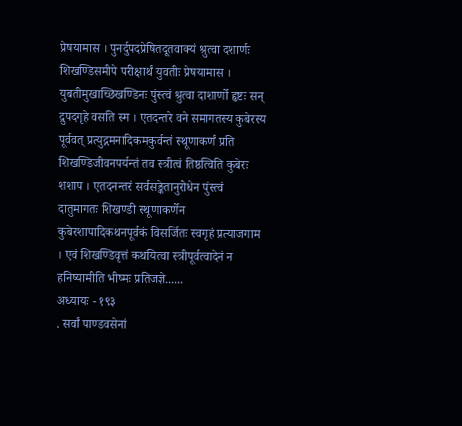प्रेषयामास । पुनर्दुपदप्रेषितदूतवाक्यं श्रुत्वा दशार्णः शिखण्डिसमीपे परीक्षार्थं युवतीः प्रेषयामास । युबतीमुखाच्छिखण्डिनः पुंस्त्वं श्रुत्वा दाशार्णो हृष्टः सन् द्रुपदगृहे वसति स्म । एतदन्तरे वने समागतस्य कुबेरस्य पूर्ववत् प्रत्युद्गमनादिकमकुर्वन्तं स्थूणाकर्णं प्रति शिखण्डिजीवनपर्यन्तं तव स्त्रीत्वं तिष्ठत्विति कुबेरः शशाप । एतदनन्तरं सर्वसङ्केतानुरोधेन पुंस्त्वं दातुमागतः शिखण्डी स्थूणाकर्णेन कुबेरशापादिकथनपूर्वकं विसर्जितः स्वगृहं प्रत्याजगाम । एवं शिखण्डिवृत्तं कथयित्वा स्त्रीपूर्वत्वादेनं न हनिष्यामीति भीष्मः प्रतिजज्ञे......
अध्यायः - १९३
. सर्वां पाण्डवसेनां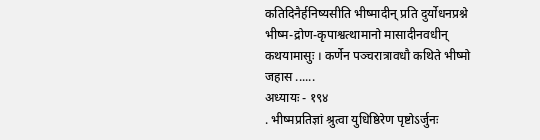कतिदिनैर्हनिष्यसीति भीष्मादीन् प्रति दुर्योधनप्रश्ने भीष्म-द्रोण-कृपाश्वत्थामानो मासादीनवधीन् कथयामासुः । कर्णेन पञ्चरात्रावधौ कथिते भीष्मो जहास ......
अध्यायः - १९४
. भीष्मप्रतिज्ञां श्रुत्वा युधिष्ठिरेण पृष्टोऽर्जुनः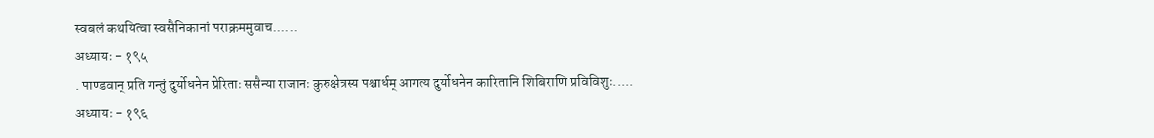स्वबलं कथयित्वा स्वसैनिकानां पराक्रममुवाच......
अध्यायः - १९५
. पाण्डवान् प्रति गन्तुं दुर्योधनेन प्रेरिताः ससैन्या राजानः कुरुक्षेत्रस्य पश्चार्धम् आगत्य दुर्योधनेन कारितानि शिबिराणि प्रविविशुः.....
अध्यायः - १९६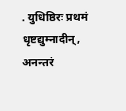. युधिष्ठिरः प्रथमं धृष्टद्युम्नादीन्, अनन्तरं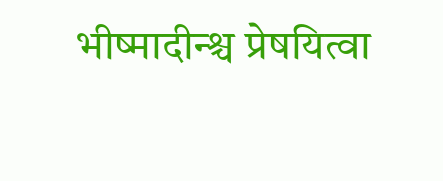भीष्मादीन्श्च प्रेषयित्वा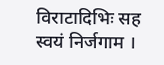विराटादिभिः सह स्वयं निर्जगाम ।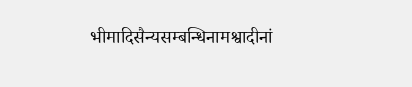भीमादिसैन्यसम्बन्धिनामश्वादीनां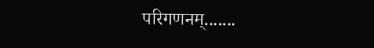परिगणनम्.......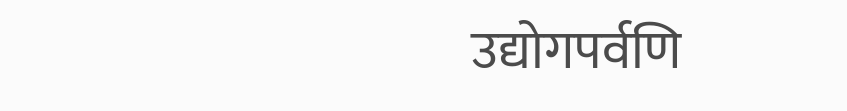उद्योगपर्वणि